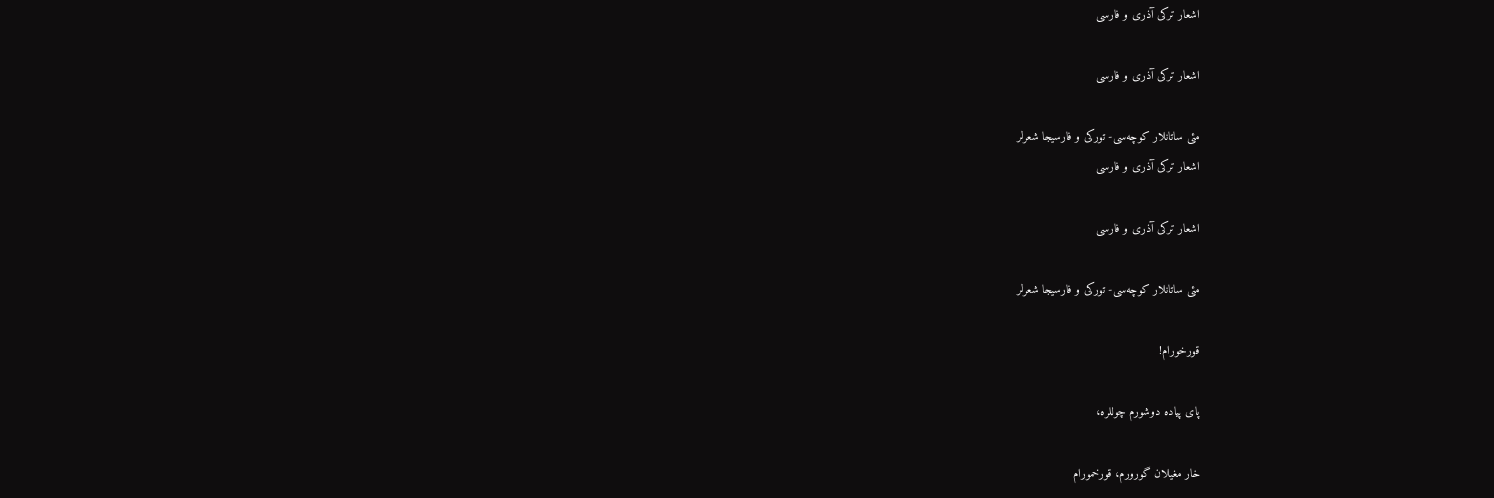اشعار ترکی آذری و فارسی

اشعار ترکی آذری و فارسی

مئی ساتانلار کوچه‌سی- تورکی و فارسیجا شعرلر
اشعار ترکی آذری و فارسی

اشعار ترکی آذری و فارسی

مئی ساتانلار کوچه‌سی- تورکی و فارسیجا شعرلر

قورخورام!

پای پیاده دوشورم چوللره،

خار مغیلان گورورم، قورخمورام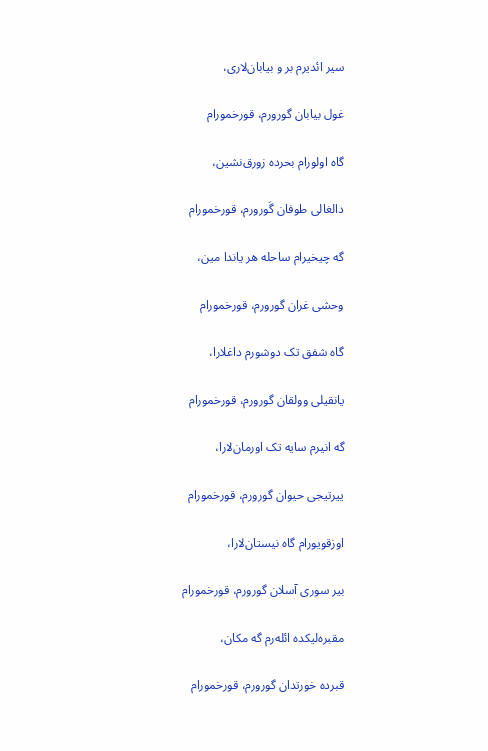سیر ائدیرم بر و بیابان‌لاری،

غول بیابان گورورم، قورخمورام

گاه اولورام بحرده زورق‌نشین،

دالغالی طوفان گَورورم، قورخمورام

گه چیخیرام ساحله هر یاندا مین،

وحشی غران گورورم، قورخمورام

گاه شفق تک دوشورم داغلارا،

یانقیلی وولقان گورورم، قورخمورام

گه انیرم سایه تک اورمان‌لارا،

ییرتیجی حیوان گورورم، قورخمورام

اوزقویورام گاه نیستان‌لارا،

بیر سوری آسلان گورورم، قورخمورام

مقبره‌لیکده ائله‌رم گه مکان،

قبرده خورتدان گورورم، قورخمورام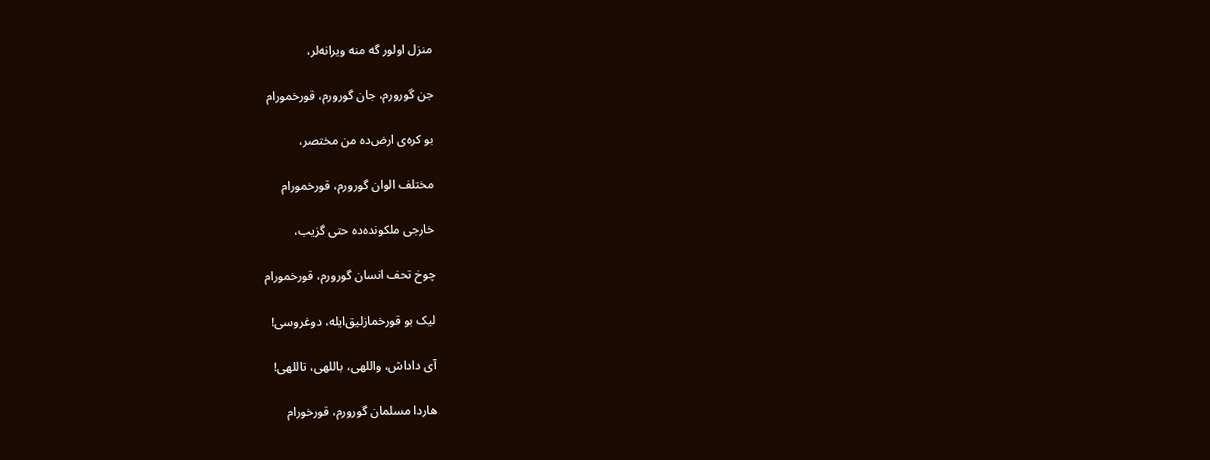منزل اولور گه منه ویرانه‌لر،

جن گورورم، جان گورورم، قورخمورام

بو کره‌ی ارض‌ده من مختصر،

مختلف الوان گورورم، قورخمورام

خارجی ملکونده‌ده حتی گزیب،

چوخ تحف انسان گورورم، قورخمورام

لیک بو قورخمازلیق‌ایله، دوغروسی!

آی داداش، واللهی، باللهی، تاللهی!

هاردا مسلمان گورورم، قورخورام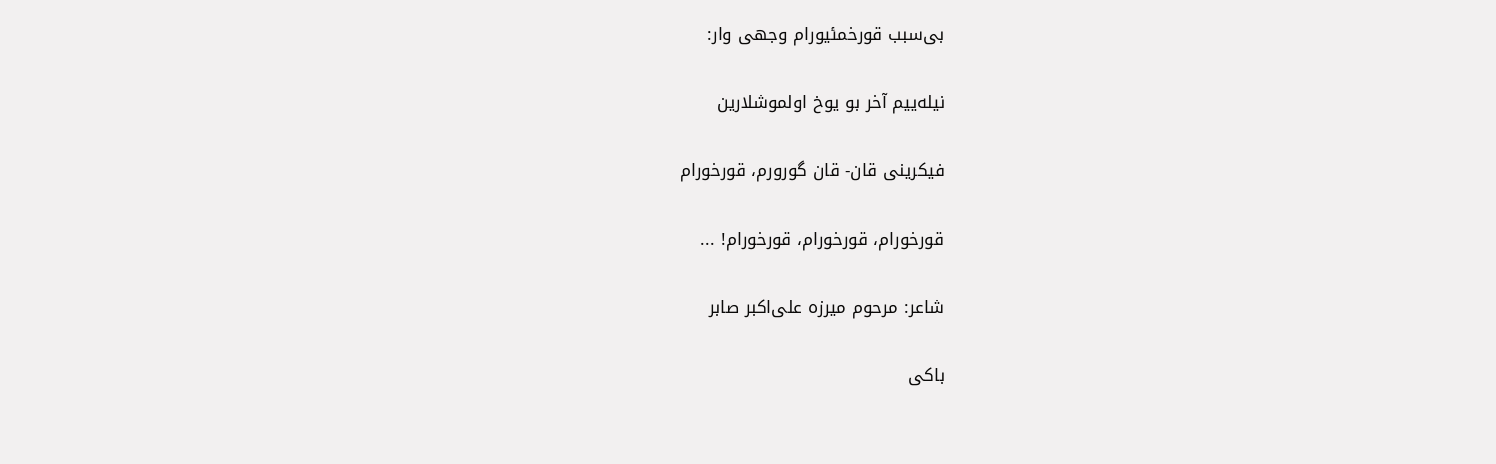بی‌سبب قورخمئیورام وجهی وار:

نیله‌ییم آخر بو یوخ اولموشلارین

فیکرینی قان- قان گورورم، قورخورام

قورخورام، قورخورام، قورخورام! ...

شاعر: مرحوم میرزه علی‌اکبر صابر

باکی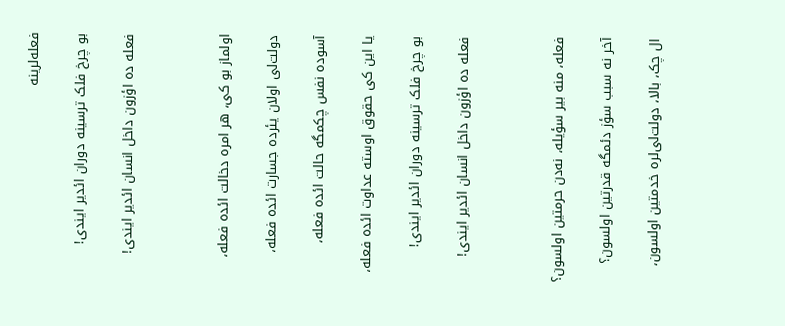فعله‌لرینه

بو چرخ فلک ترسینه دوران ائدیر ایندی!

فعله ده اؤزون داخل انسان ائدیر ایندی!



اولماز بو کی، هر امره دخالت ائده فعله،

دولت‌لی اولان یئرده جسارت ائده فعله،

آسوده نفس چکمگه حالت ائده فعله،

یا این کی حقوق اوسته عداوت ائده فعله،

بو چرخ فلک ترسینه دوران ائدیر ایندی!

فعله ده اؤزون داخل انسان ائدیر ایندی!



فعله، منه بیر سؤیله، نه‌دن حرمتین اولسون؟

آخر نه سبب سؤز دئمگه قدرتین اولسون؟

ال چک، بالا، دولت‌لی‌لره خدمتین اولسون،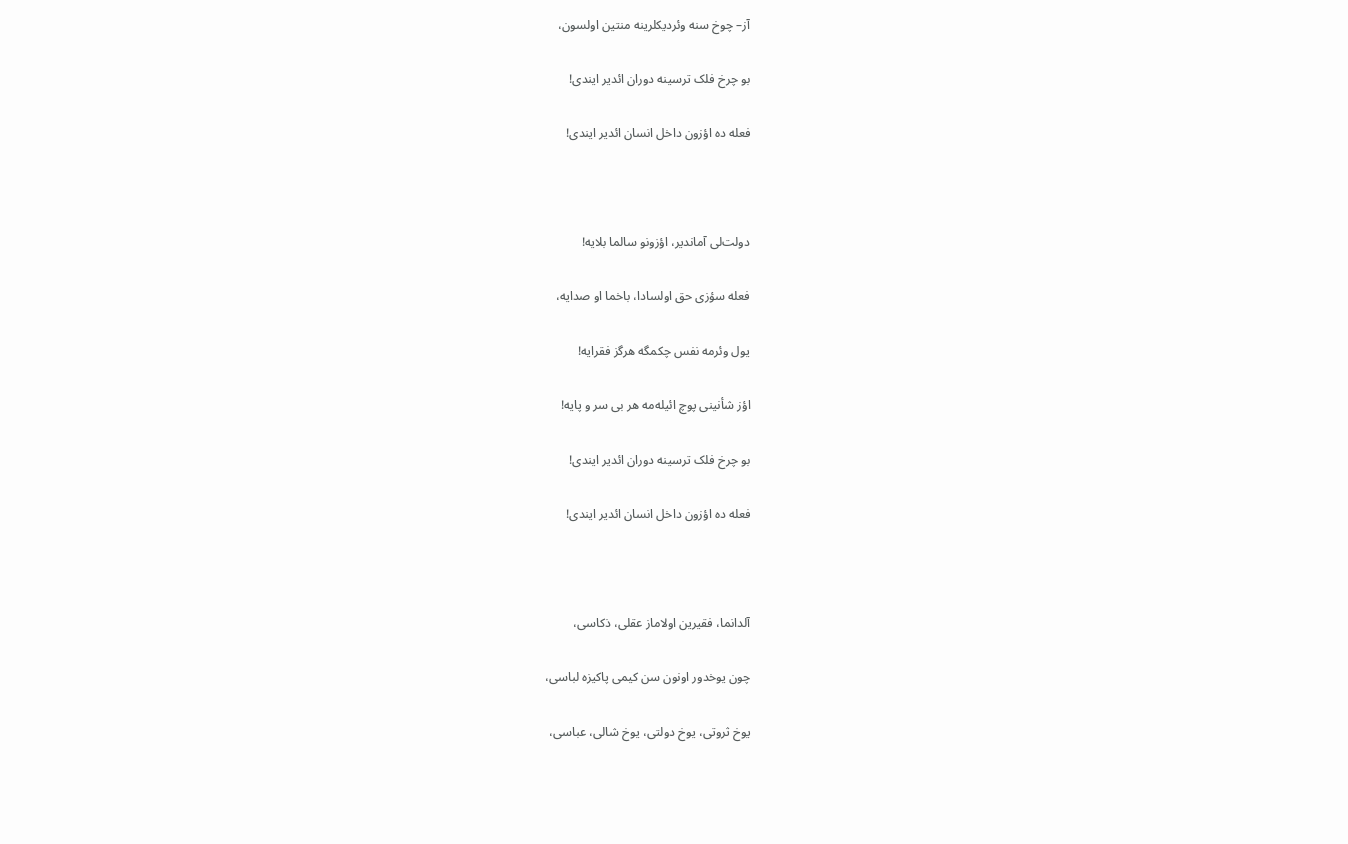آز– چوخ سنه وئردیکلرینه منتین اولسون،

بو چرخ فلک ترسینه دوران ائدیر ایندی!

فعله ده اؤزون داخل انسان ائدیر ایندی!



دولت‌لی آماندیر، اؤزونو سالما بلایه!

فعله سؤزی حق اولسادا، باخما او صدایه،

یول وئرمه نفس چکمگه هرگز فقرایه!

اؤز شأنینی پوچ ائیله‌مه هر بی سر و پایه!

بو چرخ فلک ترسینه دوران ائدیر ایندی!

فعله ده اؤزون داخل انسان ائدیر ایندی!



آلدانما، فقیرین اولاماز عقلی، ذکاسی،

چون یوخدور اونون سن کیمی پاکیزه لباسی،

یوخ ثروتی، یوخ دولتی، یوخ شالی، عباسی،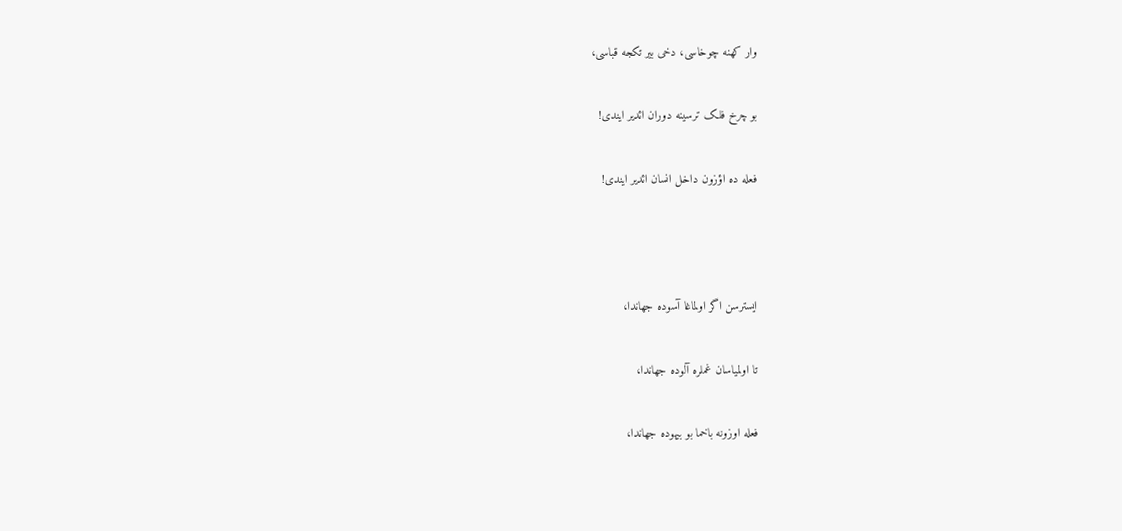وار کهنه چوخاسی، دخی بیر تکجه قباسی،

بو چرخ فلک ترسینه دوران ائدیر ایندی!

فعله ده اؤزون داخل انسان ائدیر ایندی!



ایسترسن اگر اولماغا آسوده جهاندا،

تا اولمیاسان غملره آلوده جهاندا،

فعله اوزونه باخما بو بیهوده جهاندا،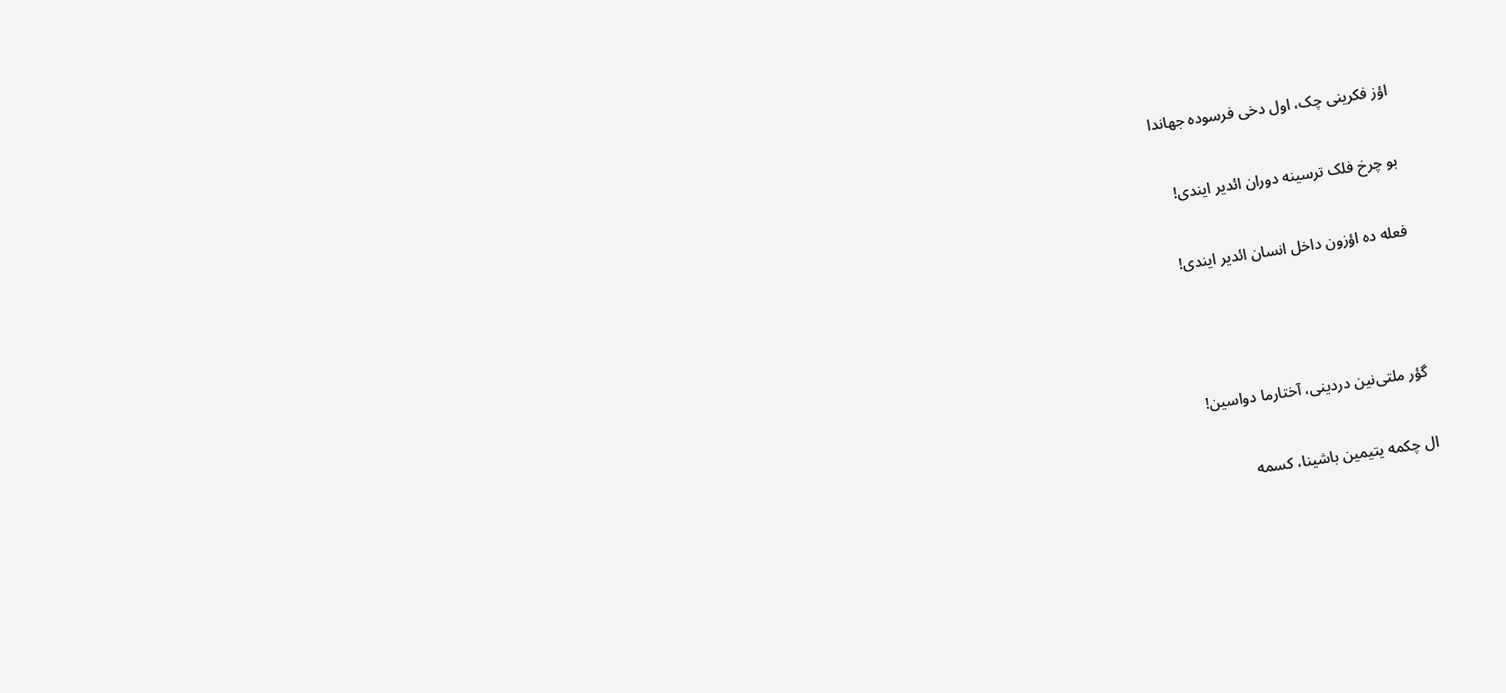اؤز فکرینی چک، اول دخی فرسوده جهاندا

بو چرخ فلک ترسینه دوران ائدیر ایندی!

فعله ده اؤزون داخل انسان ائدیر ایندی!



گؤر ملتی‌نین دردینی، آختارما دواسین!

ال چکمه یتیمین باشینا، کسمه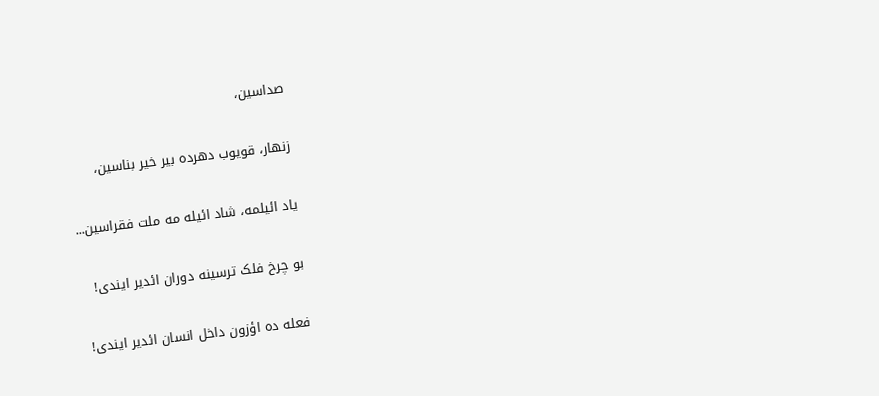صداسین،

زنهار، قویوب دهرده بیر خیر بناسین،

یاد ائیلمه، شاد ائیله مه ملت فقراسین...

بو چرخ فلک ترسینه دوران ائدیر ایندی!

فعله ده اؤزون داخل انسان ائدیر ایندی!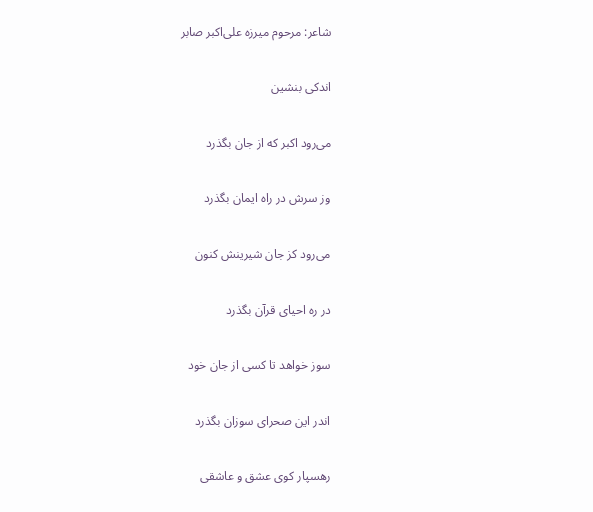شاعر: مرحوم میرزه علی‌اکبر صابر

اندکی بنشین

می‌رود اکبر که از جان بگذرد

وز سرش در راه ایمان بگذرد

می‌رود کز جان شیرینش کنون

در ره احیای قرآن بگذرد

سوز خواهد تا کسی از جان خود

اندر این صحرای سوزان بگذرد

رهسپار کوی عشق و عاشقی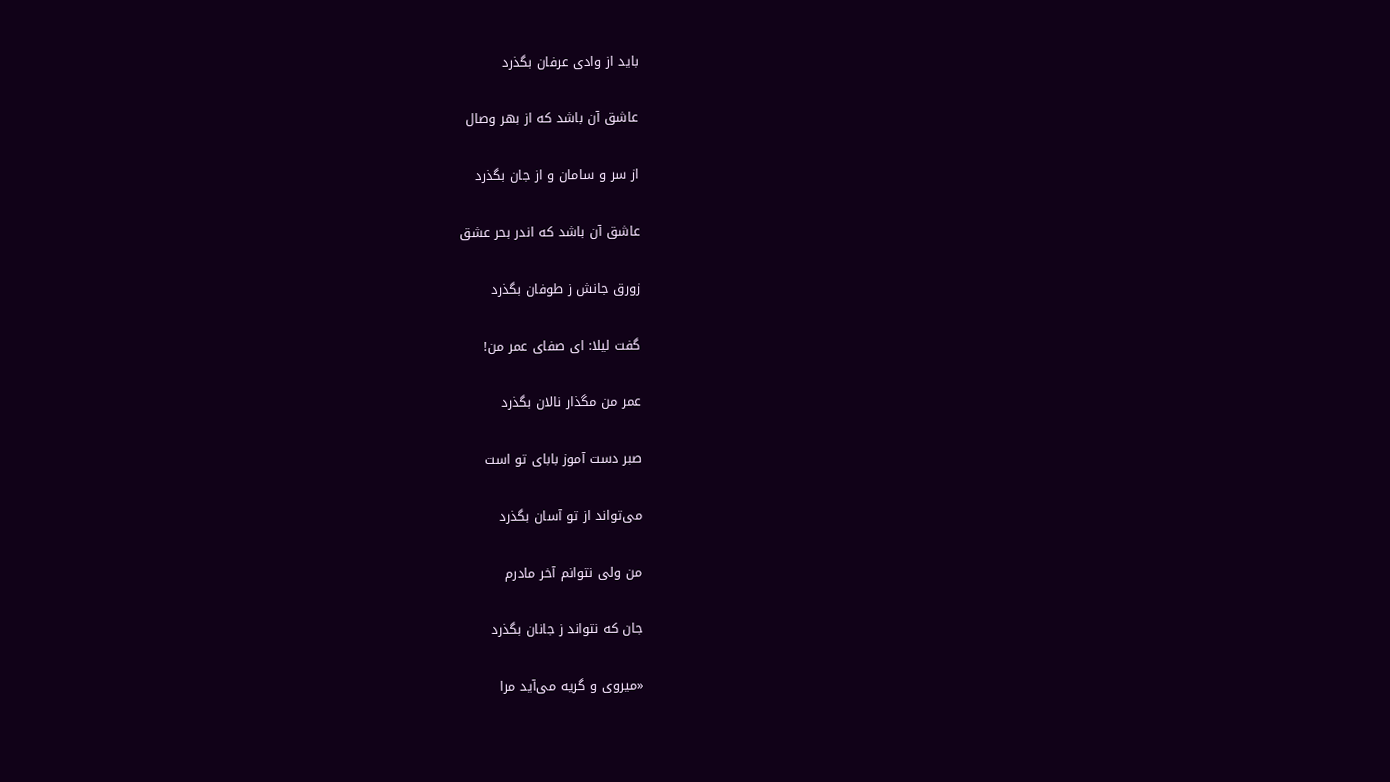باید از وادی عرفان بگذرد

عاشق آن باشد که از بهر وصال

از سر و سامان و از جان بگذرد

عاشق آن باشد که اندر بحر عشق

زورق جانش ز طوفان بگذرد

گفت لیلا: ای صفای عمر من!

عمر من مگذار نالان بگذرد

صبر دست آموز بابای تو است

می‌تواند از تو آسان بگذرد

من ولی نتوانم آخر مادرم

جان که نتواند ز جانان بگذرد

«میروی و گریه می‌آید مرا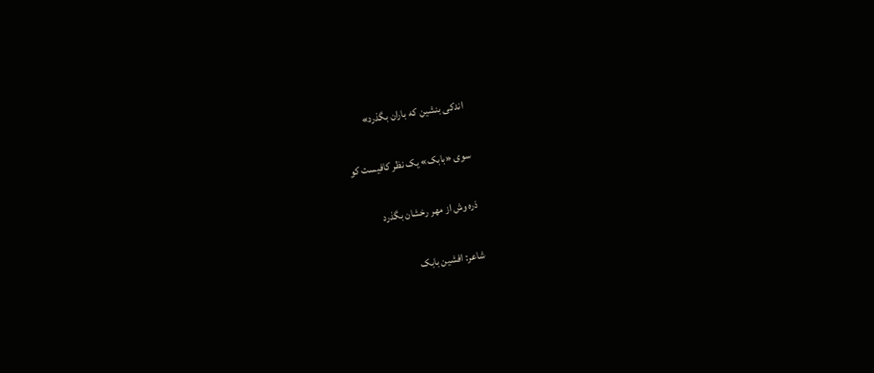اندکی بنشین که باران بگذرد»

سوی «بابک» یک نظر کافیست کو

ذره وش از مهر رخشان بگذرد

شاعر: افشین بابک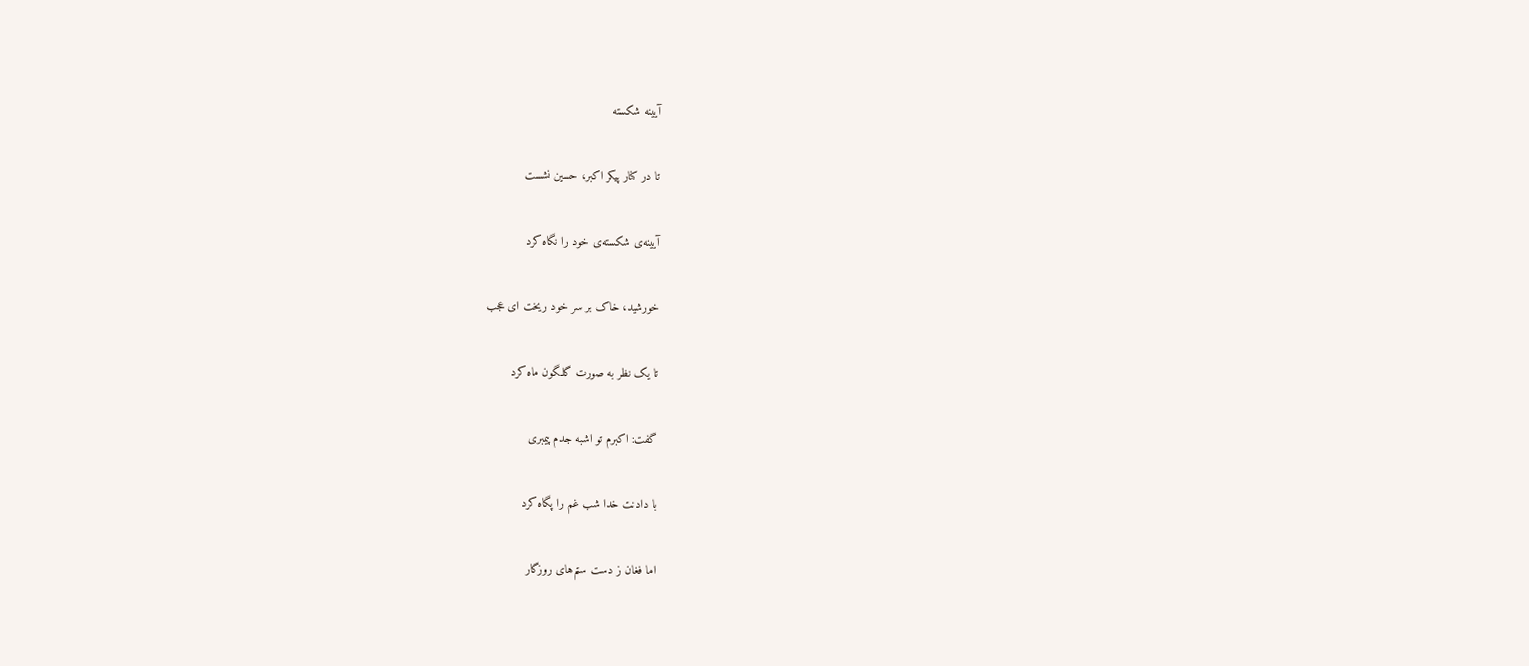آیینه شکسته

تا در کنار پیکر اکبر، حسین نشست

آیینه‌ی شکسته‌ی خود را نگاه کرد

خورشید، خاک بر سر خود ریخت ای عجب

تا یک نظر به صورت گلگون ماه کرد

گفت: اکبرم تو اشبه جدم پیمبری

با دادنت خدا شب غم را پگاه کرد

اما فغان ز دست ستم‌های روزگار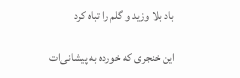باد بلا وزید و گلم را تباه کرد

این خنجری که خورده به پیشانی‌ات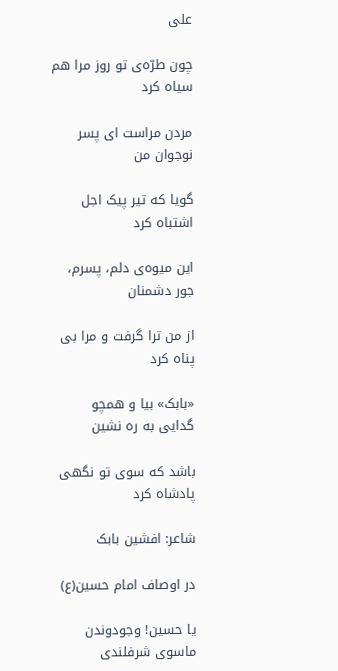علی

چون طرّه‌ی تو روز مرا هم سیاه کرد

مردن مراست ای پسر نوجوان من

گویا که تیر پیک اجل اشتباه کرد

این میوه‌ی دلم، پسرم، جور دشمنان

از من ترا گرفت و مرا بی پناه کرد

«بابک» بیا و همچو گدایی به ره نشین

باشد که سوی تو نگهی پادشاه کرد

شاعر: افشین بابک

در اوصاف امام حسین(ع)

یا حسین! وجودوندن ماسوی شرفلندی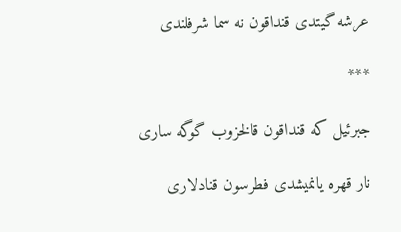عرشه گیتدی قنداقون نه سما شرفلندی

***

جبرئیل که قنداقون قالخزوب گوگه ساری

نار قهره یانمیشدی فطرسون قنادلاری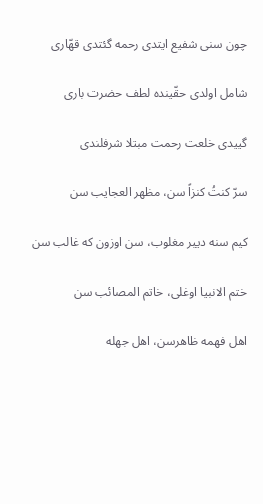چون سنی شفیع ایتدی رحمه گئتدی قهّاری

شامل اولدی حقّینده لطف حضرت باری

گییدی خلعت رحمت مبتلا شرفلندی

سرّ کنتُ کنزاً سن، مظهر العجایب سن

کیم سنه دییر مغلوب، سن اوزون که غالب سن

ختم الانبیا اوغلی، خاتم المصائب سن

اهل فهمه ظاهرسن، اهل جهله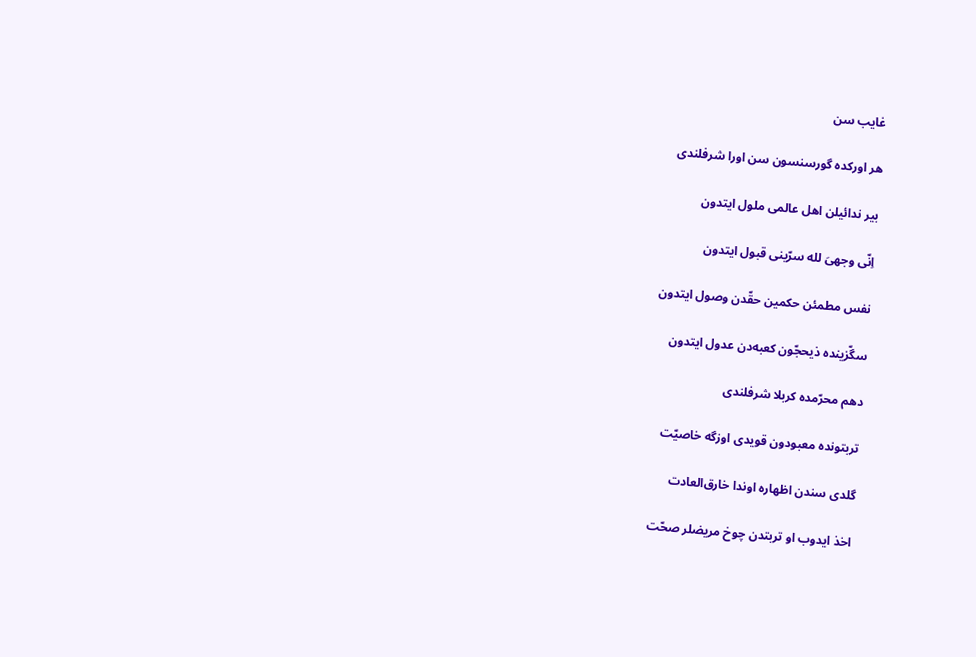غایب سن

هر اورکده گورسنسون سن اورا شرفلندی

بیر ندائیلن اهل عالمی ملول ایتدون

اِنّی وجهیَ لله سرّینی قبول ایتدون

نفس مطمئن حکمین حقّدن وصول ایتدون

سگّزینده ذیحجّون کعبه‌دن عدول ایتدون

دهم محرّمده کربلا شرفلندی

تربتونده معبودون قویدی اوزگه خاصیّت

گلدی سندن اظهاره اوندا خارق‌العادت

اخذ ایدوب او تربتدن چوخ مریضلر صحّت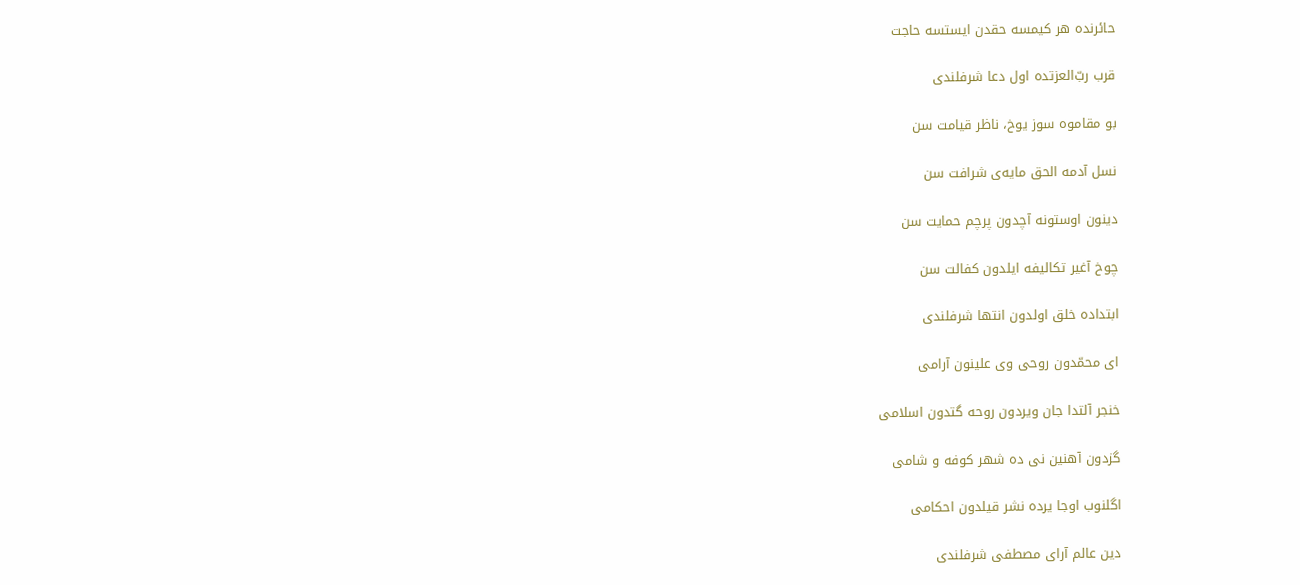حائرنده هر کیمسه حقدن ایستسه حاجت

قرب ربّ‌العزتده اول دعا شرفلندی

بو مقاموه سوز یوخ، ناظر قیامت سن

نسل آدمه الحق مایه‌ی شرافت سن

دینون اوستونه آچدون پرچم حمایت سن

چوخ آغیر تکالیفه ایلدون کفالت سن

ابتداده خلق اولدون انتها شرفلندی

ای محمّدون روحی وی علینون آرامی

خنجر آلتدا جان ویردون روحه گتدون اسلامی

گزدون آهنین نی ده شهر کوفه و شامی

اگلنوب اوجا یرده نشر قیلدون احکامی

دین عالم آرای مصطفی شرفلندی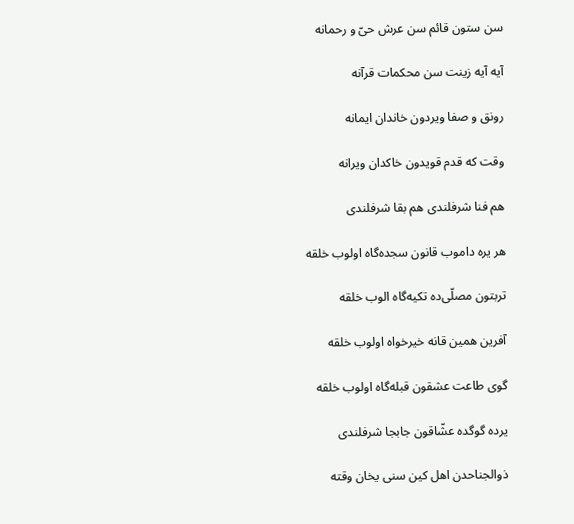سن ستون قائم سن عرش حیّ و رحمانه

آیه آیه زینت سن محکمات قرآنه

رونق و صفا ویردون خاندان ایمانه

وقت که قدم قویدون خاکدان ویرانه

هم فنا شرفلندی هم بقا شرفلندی

هر یره داموب قانون سجده‌گاه اولوب خلقه

تربتون مصلّی‌ده تکیه‌گاه الوب خلقه

آفرین همین قانه خیرخواه اولوب خلقه

گوی طاعت عشقون قبله‌گاه اولوب خلقه

یرده گوگده عشّاقون جابجا شرفلندی

ذوالجناحدن اهل کین سنی یخان وقته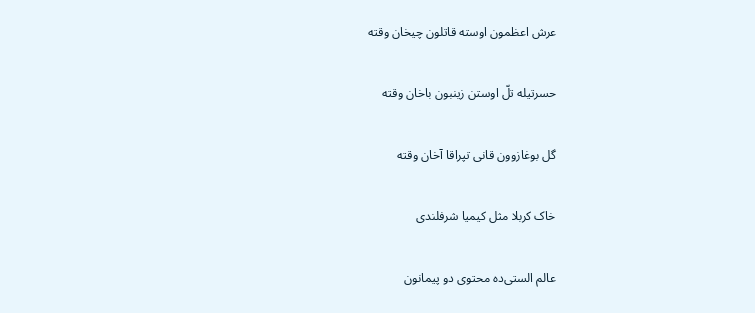عرش اعظمون اوسته قاتلون چیخان وقته

حسرتیله تلّ اوستن زینبون باخان وقته

گل بوغازوون قانی تپراقا آخان وقته

خاک کربلا مثل کیمیا شرفلندی

عالم الستی‌ده محتوی دو پیمانون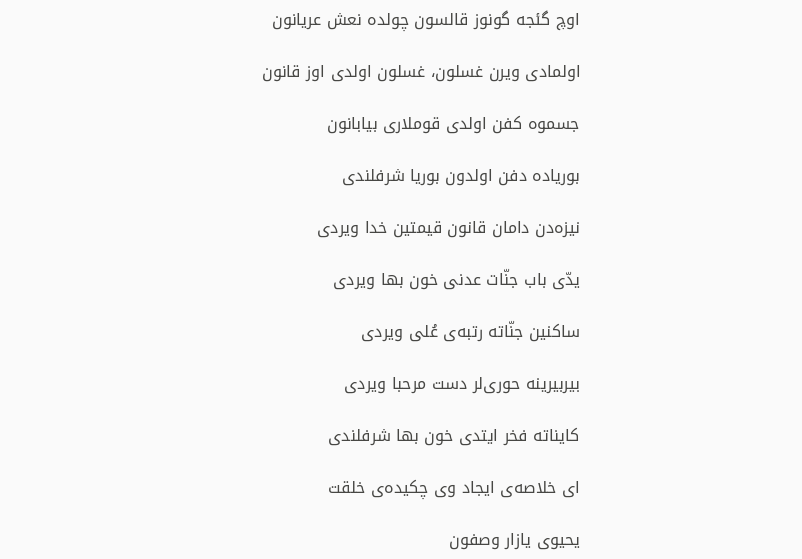اوچ گئجه گونوز قالسون چولده نعش عریانون

اولمادی ویرن غسلون، غسلون اولدی اوز قانون

جسموه کفن اولدی قوملاری بیابانون

بوریاده دفن اولدون بوریا شرفلندی

نیزه‌دن دامان قانون قیمتین خدا ویردی

یدّی باب جنّات عدنی خون بها ویردی

ساکنین جنّاته رتبه‌ی عُلی ویردی

بیربیرینه حوری‌لر دست مرحبا ویردی

کایناته فخر ایتدی خون بها شرفلندی

ای خلاصه‌ی ایجاد وی چکیده‌ی خلقت

یحیوی یازار وصفون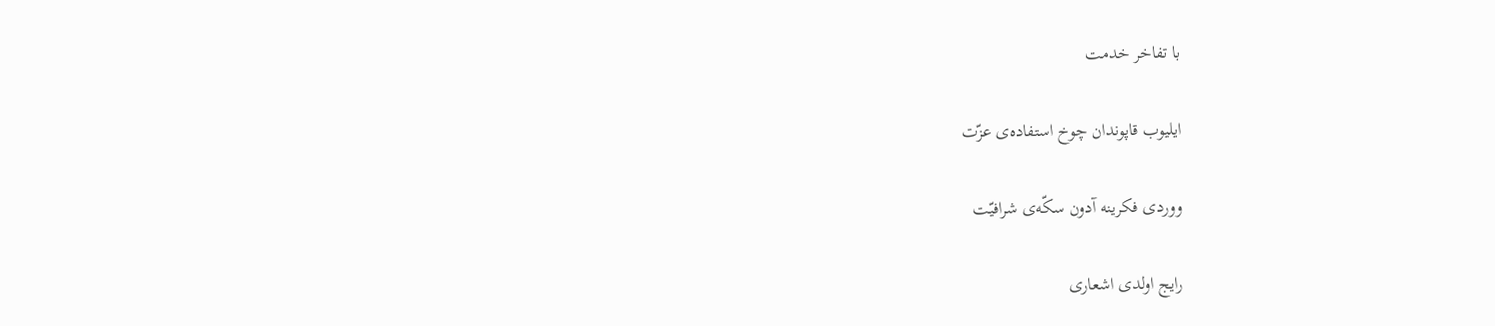با تفاخر خدمت

ایلیوب قاپوندان چوخ استفاده‌ی عزّت

ووردی فکرینه آدون سکّه‌ی شرافیّت

رایج اولدی اشعاری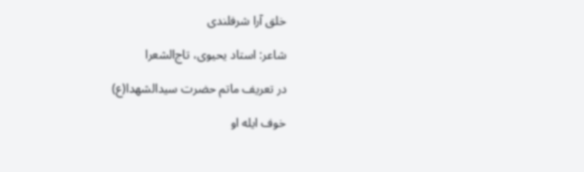خلق آرا شرفلندی

شاعر: استاد یحیوی، تاج‌الشعرا

در تعریف ماتم حضرت سیدالشهدا(ع)

خوف ایله او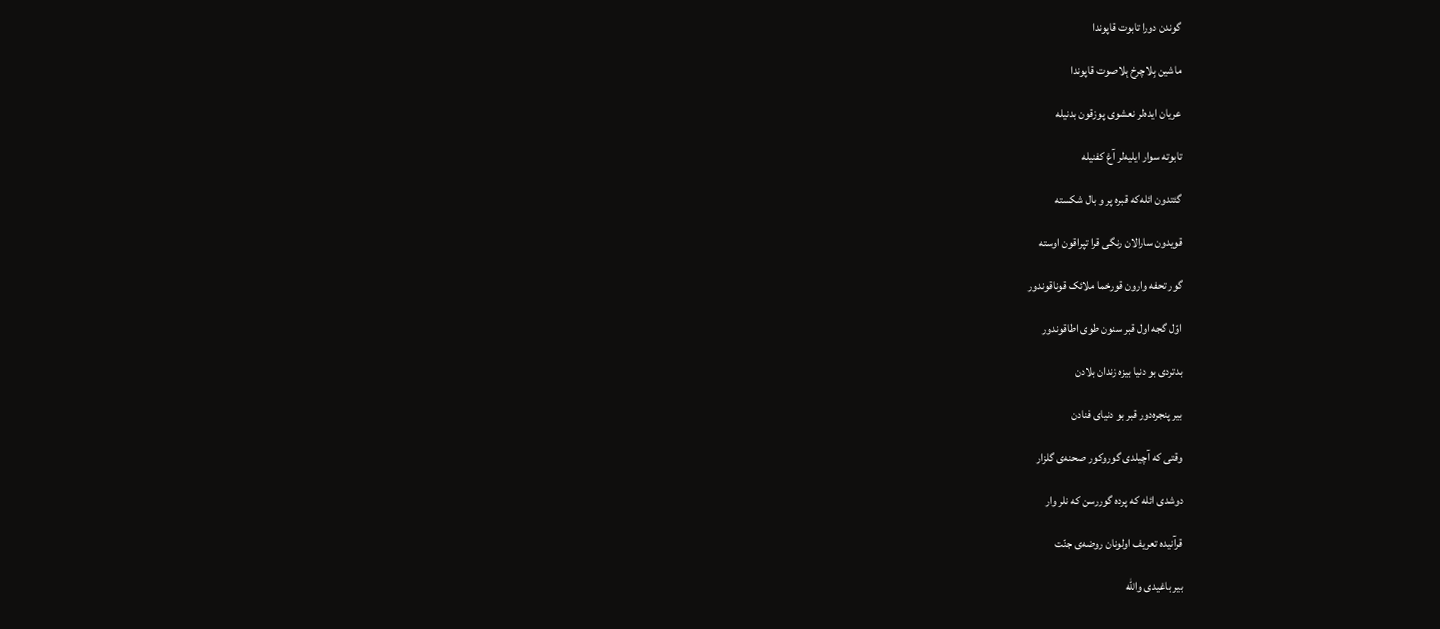گوندن دورا تابوت قاپوندا

ماشین بِلاچرخ بِلاصوت قاپوندا

عریان ایده‌لر نعشوی پوزقون بدنیله

تابوته سوار ایلیه‌لر آغ کفنیله

گئتدون ائله‌که قبره پر و بال شکسته

قویدون سارالان رنگی قرا تپراقون اوسته

گور تحفه وارون قورخما ملائک قوناقوندور

اوّل گجه اول قبر سنون طوی اطاقوندور

بدتردی بو دنیا بیزه زندان بلادن

بیر پنجره‌دور قبر بو دنیای فنادن

وقتی که آچیلدی گوروکور صحنه‌ی گلزار

دوشدی ائله که پرده گوررسن که نلر وار

قرآنیده تعریف اولونان روضه‌ی جنّت

بیر باغیدی والله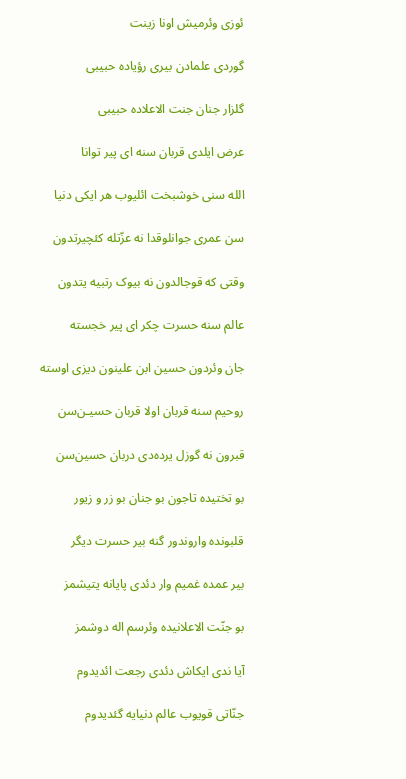ئوزی وئرمیش اونا زینت

گوردی علمادن بیری رؤیاده حبیبی

گلزار جنان جنت الاعلاده حبیبی

عرض ایلدی قربان سنه ای پیر توانا

الله سنی خوشبخت ائلیوب هر ایکی دنیا

سن عمری جوانلوقدا نه عزّتله کئچیرتدون

وقتی که قوجالدون نه بیوک رتبیه یتدون

عالم سنه حسرت چکر ای پیر خجسته

جان وئردون حسین ابن علینون دیزی اوسته

روحیم سنه قربان اولا قربان حسیـن‌سن

قبرون نه گوزل یرده‌دی دربان حسین‌سن

بو تختیده تاجون بو جنان بو زر و زیور

قلبونده واروندور گنه بیر حسرت دیگر

بیر عمده غمیم وار دئدی پایانه یتیشمز

بو جنّت الاعلانیده وئرسم اله دوشمز

آیا ندی ایکاش دئدی رجعت ائدیدوم

جنّاتی قویوب عالم دنیایه گئدیدوم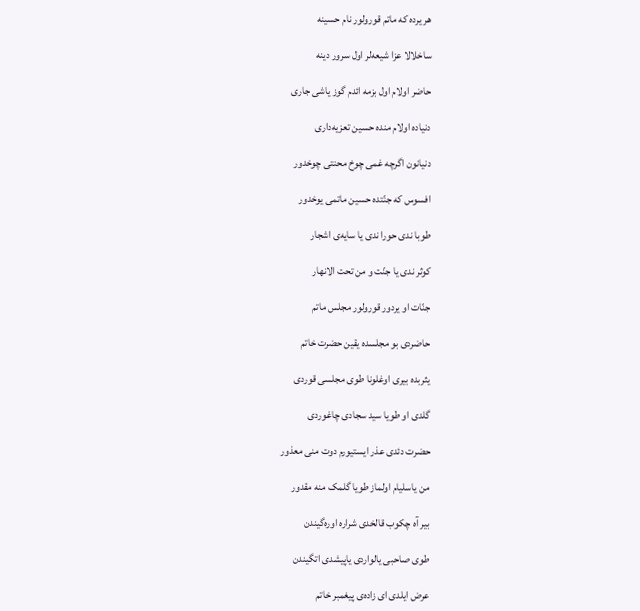هر یرده که ماتم قورولور نام حسینه

ساخلالا عزا شیعه‌لر اول سرور دینه

حاضر اولام اول بزمه ائدم گوز یاشی جاری

دنیاده اولام منده حسین تعزیه‌داری

دنیانون اگرچه غمی چوخ محنتی چوخدور

افسوس که جنّتده حسین ماتمی یوخدور

طوبا ندی حورا ندی یا سایه‌ی اشجار

کوثر ندی یا جنّت و من تحت الانهار

جنّات او یردور قورولور مجلس ماتم

حاضردی بو مجلسده یقین حضرت خاتم

یثربده بیری اوغلونا طوی مجلسی قوردی

گلدی او طویا سید سجادی چاغوردی

حضرت دئدی عذر ایستیورم دوت منی معذور

من یاسلیام اولماز طویا گلمک منه مقدور

بیر آه چکوب قالخدی شراره اوره‌گیندن

طوی صاحبی یالواردی یاپیشدی اتگیندن

عرض ایلدی ای زاده‌ی پیغمبر خاتم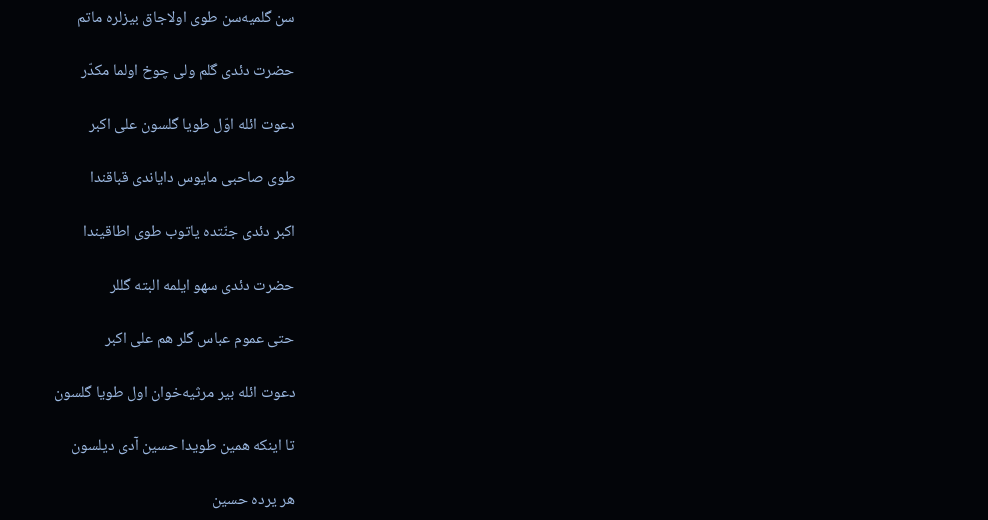سن گلمیه‌سن طوی اولاجاق بیزلره ماتم

حضرت دئدی گلم ولی چوخ اولما مکدّر

دعوت ائله اوّل طویا گلسون علی اکبر

طوی صاحبی مایوس دایاندی قباقندا

اکبر دئدی جنّتده یاتوب طوی اطاقیندا

حضرت دئدی سهو ایلمه البته گللر

حتی عموم عباس گلر هم علی اکبر

دعوت ائله بیر مرثیه‌خوان اول طویا گلسون

تا اینکه همین طویدا حسین آدی دیلسون

هر یرده حسین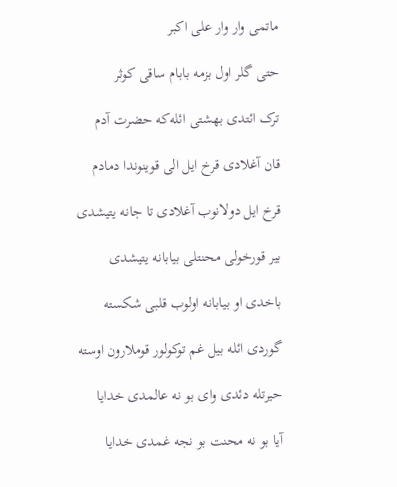ماتمی وار وار علی اکبر

حتی گلر اول بزمه بابام ساقی کوثر

ترک ائتدی بهشتی ائله‌که حضرت آدم

قان آغلادی قرخ ایل الی قوینوندا دمادم

قرخ ایل دولانوب آغلادی تا جانه یتیشدی

بیر قورخولی محنتلی بیابانه یتیشدی

باخدی او بیابانه اولوب قلبی شکسته

گوردی ائله بیل غم توکولور قوملارون اوسته

حیرتله دئدی وای بو نه عالمدی خدایا

آیا بو نه محنت بو نجه غمدی خدایا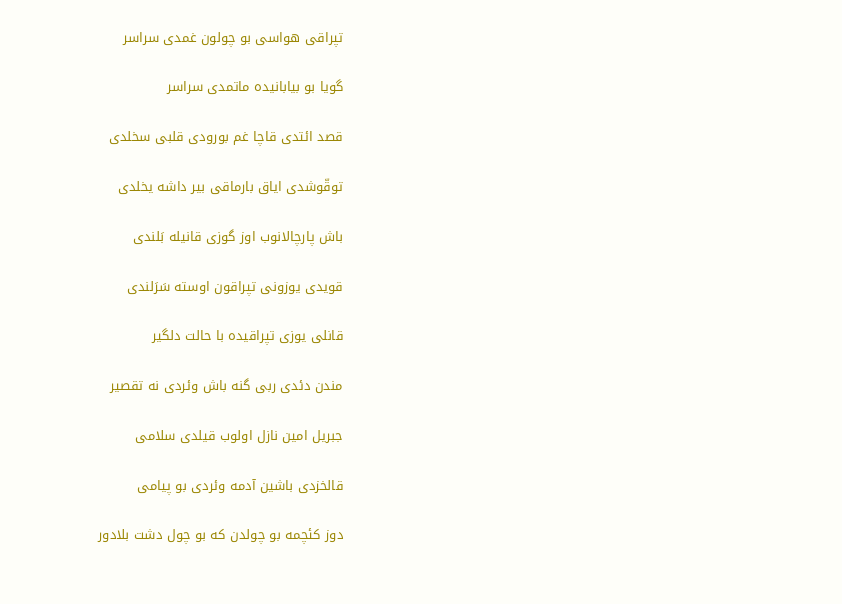تپراقی هواسی بو چولون غمدی سراسر

گویا بو بیابانیده ماتمدی سراسر

قصد ائتدی قاچا غم بورودی قلبی سخلدی

توقّوشدی ایاق بارماقی بیر داشه یخلدی

باش پارچالانوب اوز گوزی قانیله بَلندی

قویدی یوزونی تپراقون اوسته سَرَلندی

قانلی یوزی تپراقیده با حالت دلگیر

مندن دئدی ربی گنه باش وئردی نه تقصیر

جبریل امین نازل اولوب قیلدی سلامی

قالخزدی باشین آدمه وئردی بو پیامی

دوز کئچمه بو چولدن که بو چول دشت بلادور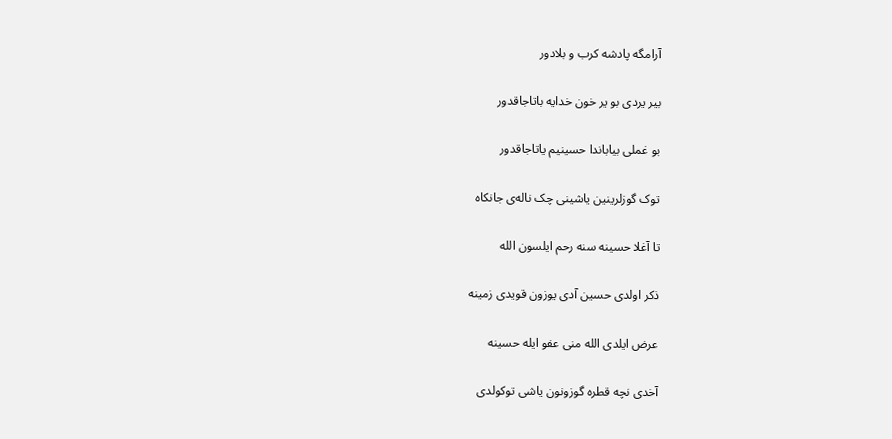آرامگه پادشه کرب و بلادور

بیر یردی بو یر خون خدایه باتاجاقدور

بو غملی بیاباندا حسینیم یاتاجاقدور

توک گوزلرینین یاشینی چک ناله‌ی جانکاه

تا آغلا حسینه سنه رحم ایلسون الله

ذکر اولدی حسین آدی یوزون قویدی زمینه

عرض ایلدی الله منی عفو ایله حسینه

آخدی نچه قطره گوزونون یاشی توکولدی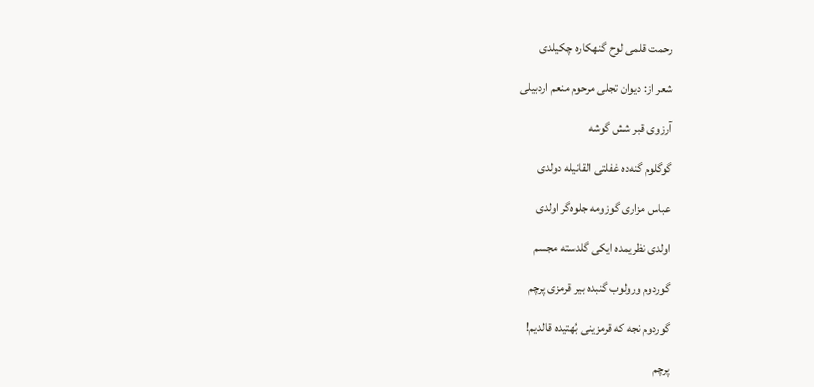رحمت قلمی لوح گنهکاره چکیلدی

شعر از: دیوان تجلی مرحوم منعم اردبیلی

آرزوی قبر شش گوشه

گوگلوم گنه‌ده غفلتی القانیله دولدی

عباس مزاری گوزومه جلوه‌گر اولدی

اولدی نظریمده ایکی گلدسته مجسم

گوردوم ورولوب گنبده بیر قرمزی پرچم

گوردوم نجه که قرمزینی بُهتیده قالدیم!

پرچم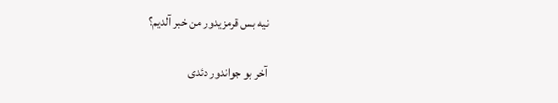نیه بس قرمزیدور من خبر آلدیم؟

آخر بو جواندور دئدی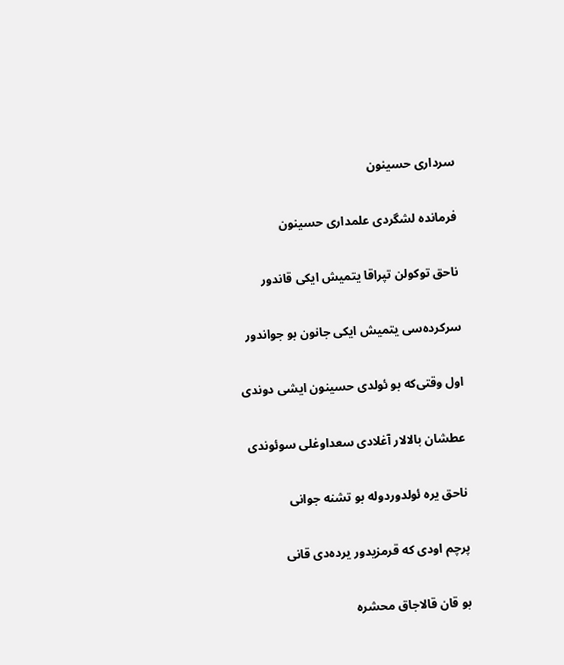سرداری حسینون

فرمانده لشگردی علمداری حسینون

ناحق توکولن تپراقا یتمیش ایکی قاندور

سرکرده‌سی یتمیش ایکی جانون بو جواندور

اول وقتی‌که بو ئولدی حسینون ایشی دوندی

عطشان بالالار آغلادی سعداوغلی سوئوندی

ناحق یره ئولدوردوله بو تشنه جوانی

پرچم اودی که قرمزیدور یرده‌دی قانی

بو قان قالاجاق محشره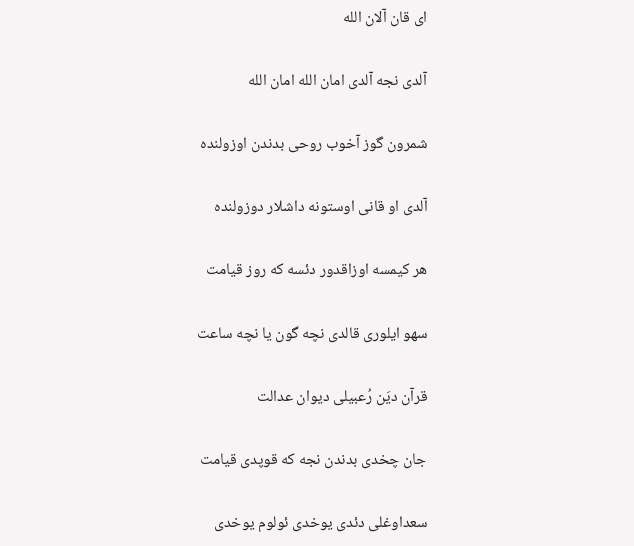ای قان آلان الله

آلدی نجه آلدی امان الله امان الله

شمرون گوز آخوب روحی بدندن اوزولنده

آلدی او قانی اوستونه داشلار دوزولنده

هر کیمسه اوزاقدور دئسه که روز قیامت

سهو ایلوری قالدی نچه گون یا نچه ساعت

قرآن دیَن رُعبیلی دیوان عدالت

جان چخدی بدندن نجه که قوپدی قیامت

سعداوغلی دئدی یوخدی ئولوم یوخدی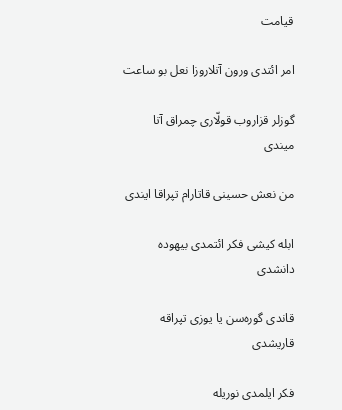قیامت

امر ائتدی ورون آتلاروزا نعل بو ساعت

گوزلر قزاروب قولّاری چمراق آتا میندی

من نعش حسینی قاتارام تپراقا ایندی

ابله کیشی فکر ائتمدی بیهوده دانشدی

قاندی گوره‌سن یا یوزی تپراقه قاریشدی

فکر ایلمدی نوریله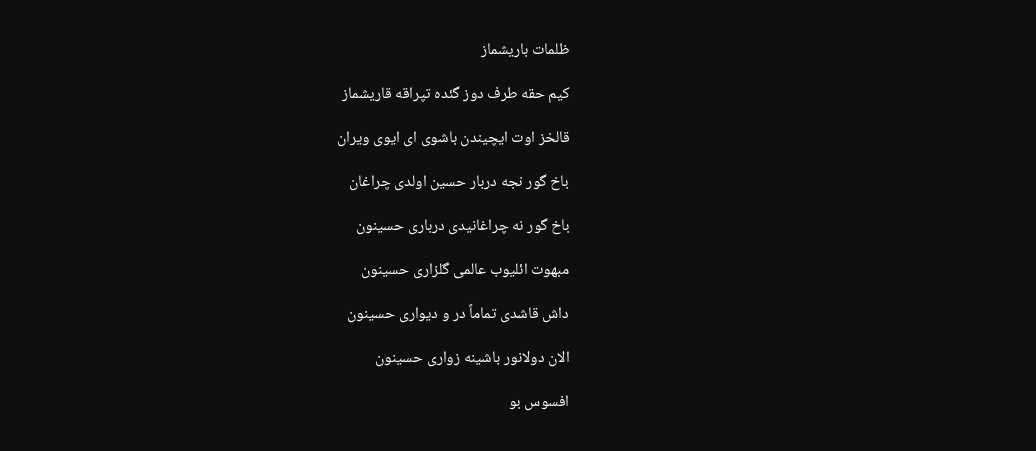ظلمات باریشماز

کیم حقه طرف دوز گئده تپراقه قاریشماز

قالخز اوت ایچیندن باشوی ای ایوی ویران

باخ گور نجه دربار حسین اولدی چراغان

باخ گور نه چراغانیدی درباری حسینون

مبهوت ائلیوب عالمی گلزاری حسینون

داش قاشدی تماماً در و دیواری حسینون

الان دولانور باشینه زواری حسینون

افسوس ‌بو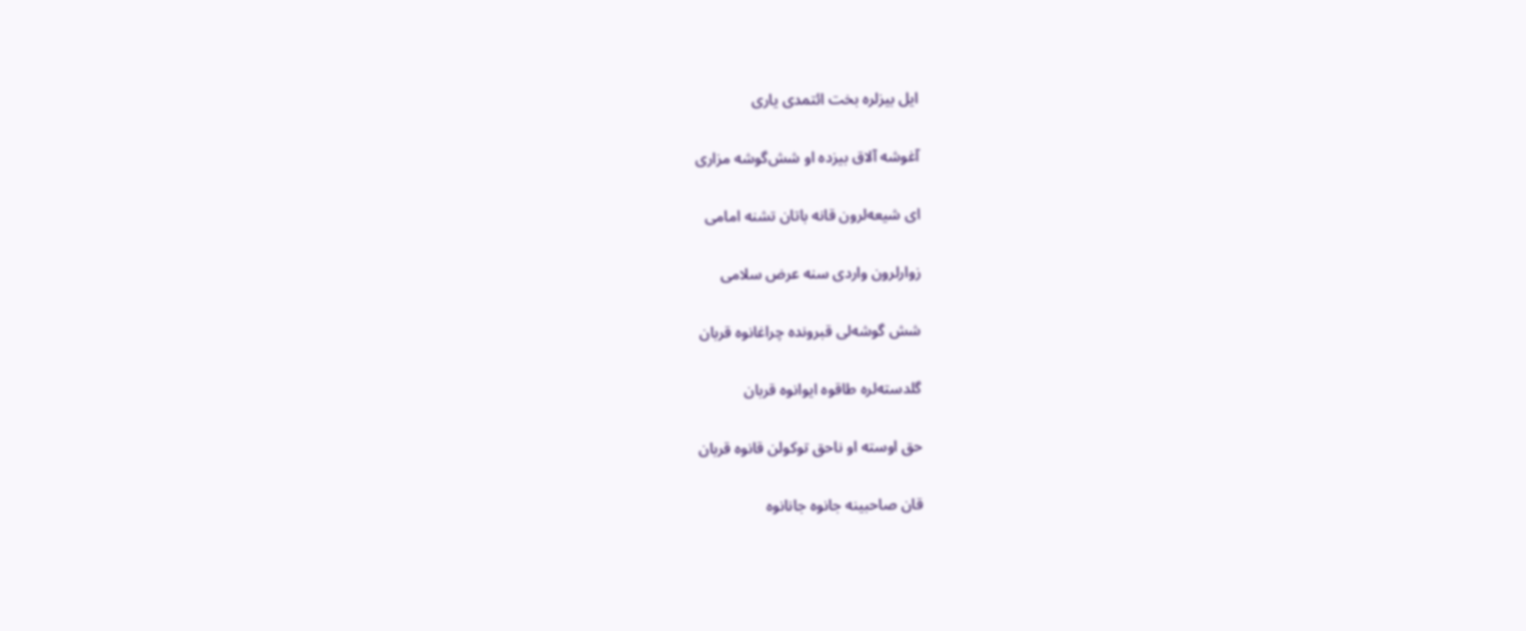ایل ‌بیزلره ‌بخت ‌ائتمدی یاری

آغوشه آلاق بیزده او شش‌گوشه مزاری

ای شیعه‌لرون قانه باتان تشنه امامی

زوارلرون واردی سنه عرض سلامی

شش گوشه‌لی قبرونده چراغانوه قربان

گلدسته‌لره طاقوه ایوانوه قربان

حق اوسته او ناحق توکولن قانوه قربان

قان صاحبینه جانوه جانانوه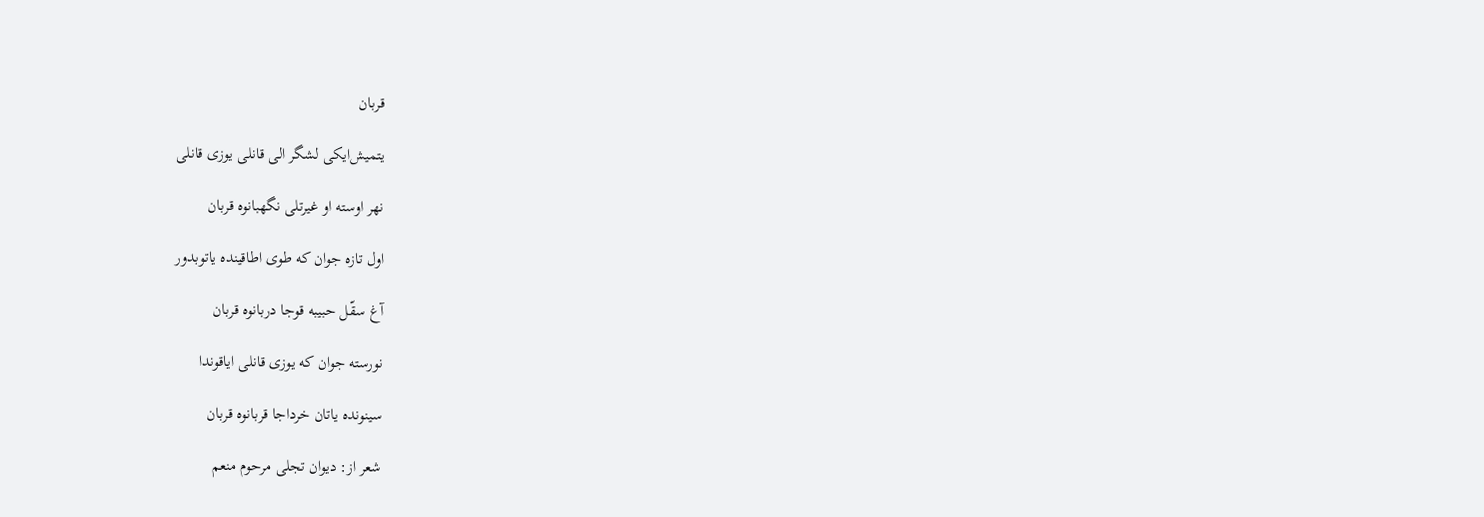قربان

یتمیش‌ایکی‌ لشگر الی ‌قانلی یوزی قانلی

نهر اوسته او غیرتلی نگهبانوه قربان

اول تازه جوان که طوی اطاقینده یاتوبدور

آغ سقّل حبیبه قوجا دربانوه قربان

نورسته جوان که یوزی قانلی ایاقوندا

سینونده یاتان خرداجا قربانوه قربان

شعر از: دیوان تجلی مرحوم منعم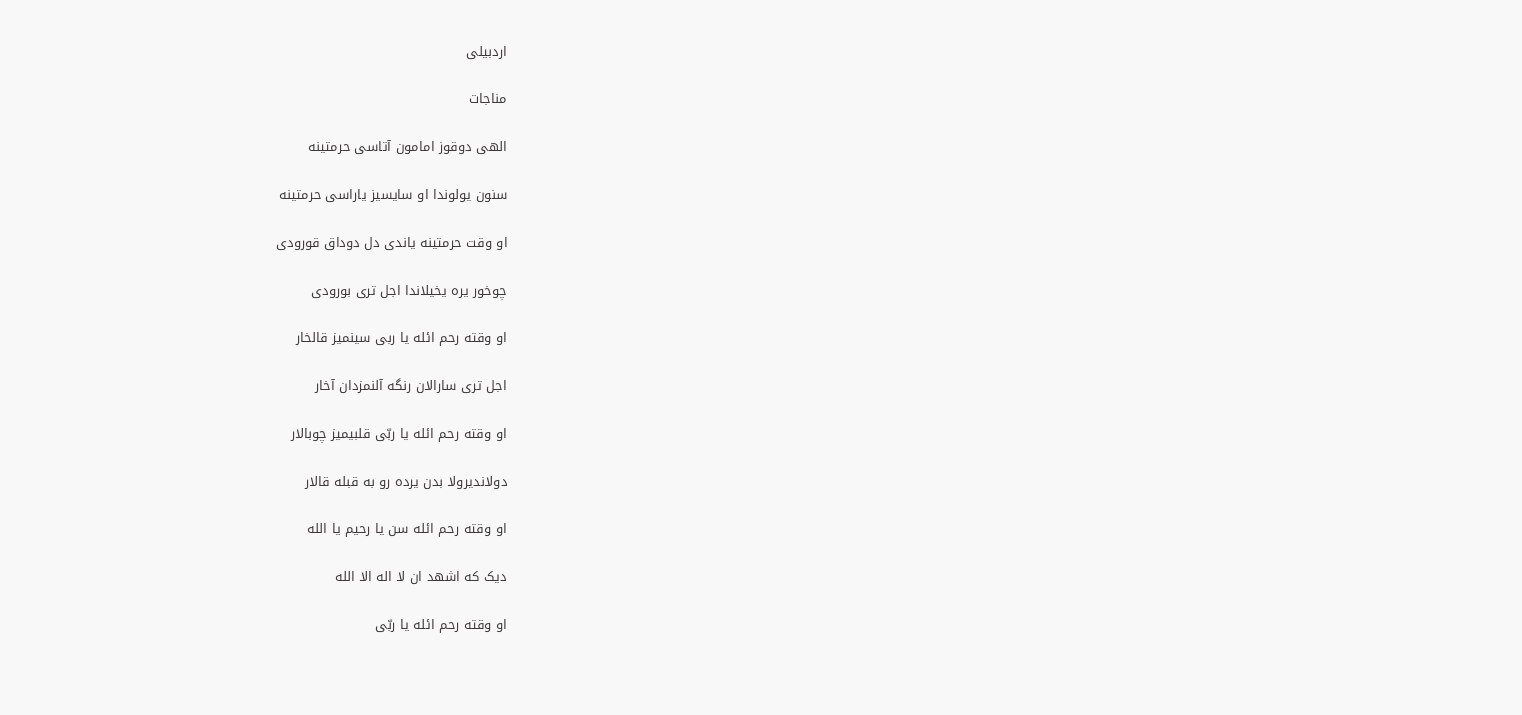اردبیلی

مناجات

الهی دوقوز امامون آتاسی حرمتینه

سنون یولوندا او سایسیز یاراسی حرمتینه

او وقت حرمتینه یاندی دل دوداق قورودی

چوخور یره یخیلاندا اجل تری بورودی

او وقته رحم ائله یا ربی سینمیز قالخار

اجل تری سارالان رنگه آلنمزدان آخار

او وقته رحم ائله یا ربّی قلبیمیز چوبالار

دولاندیرولا بدن یرده رو به قبله قالار

او وقته رحم ائله سن یا رحیم یا الله

دیک که اشهد ان لا اله الا الله

او وقته رحم ائله یا ربّی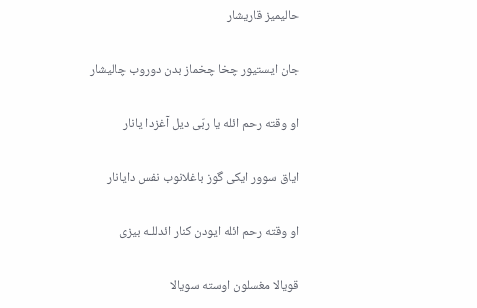حالیمیز قاریشار

جان ایستیور چخا چخماز بدن دوروب چالیشار

او وقته رحم ائله یا ربّی دیل آغزدا یانار

ایاق سوور ایکی گوز باغلانوب نفس دایانار

او وقته رحم ائله ایودن کنار ائدللـه بیزی

قویالا مغسلون اوسته سویالا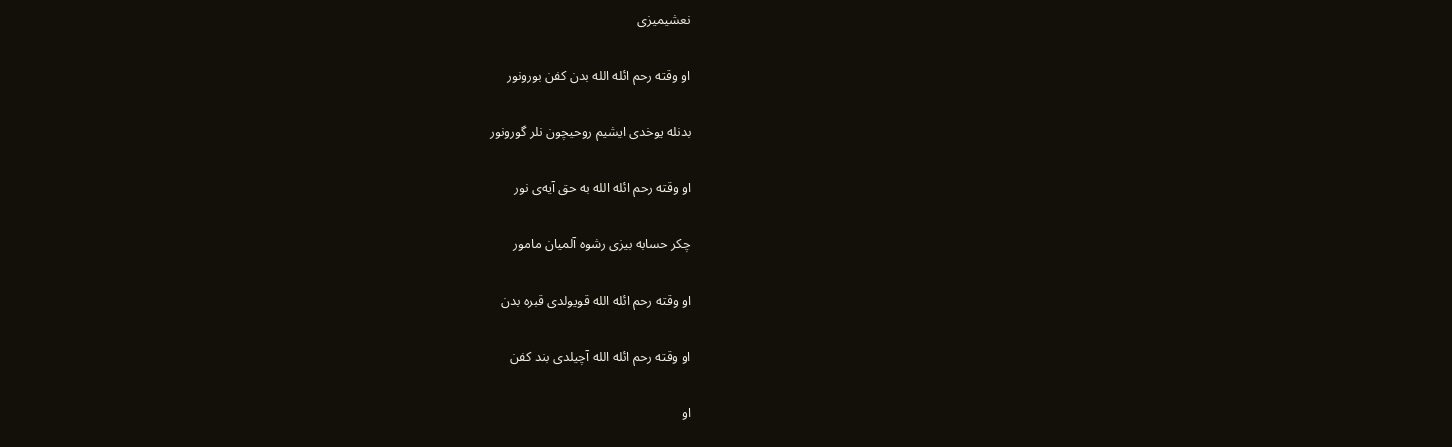نعشیمیزی

او وقته رحم ائله الله بدن کفن بورونور

بدنله یوخدی ایشیم روحیچون نلر گورونور

او وقته رحم ائله الله به حق آیه‌ی نور

چکر حسابه بیزی رشوه آلمیان مامور

او وقته رحم ائله الله قویولدی قبره بدن

او وقته رحم ائله الله آچیلدی بند کفن

او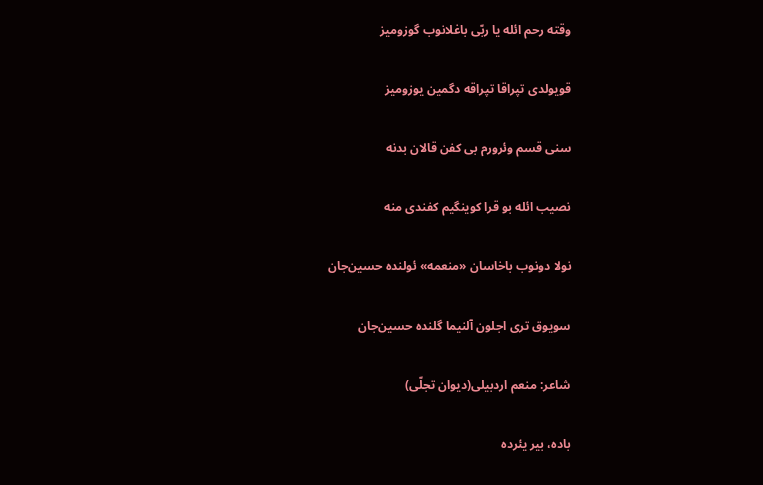وقته رحم ائله یا ربّی باغلانوب گوزومیز

قویولدی تپراقا تپراقه دگمین یوزومیز

سنی قسم وئرورم بی کفن قالان بدنه

نصیب ائله بو قرا کوینگیم کفندی منه

نولا دونوب باخاسان «منعمه» ئولنده حسین‌جان

سویوق تری اجلون آلنیما گلنده حسین‌جان

شاعر: منعم اردبیلی(دیوان تجلّی)

باده، بیر یئرده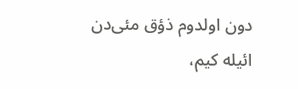دون اولدوم ذؤق مئی‌دن ائیله کیم،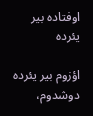اوفتاده بیر یئرده

اؤزوم بیر یئرده دوشدوم،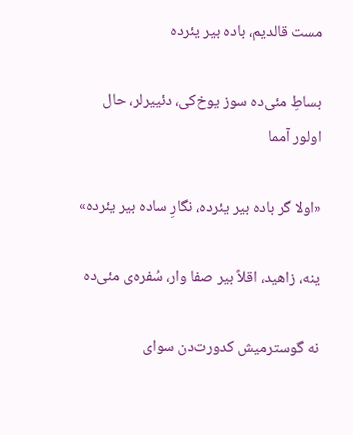مست قالدیم، باده بیر یئرده

بساطِ مئی‌ده سوز یوخ‌کی، دئییرلر، حال اولور آمما

«اولا گر باده بیر یئرده، نگارِ ساده بیر یئرده»

ینه، زاهید، اقلاً بیر صفا وار، سُفره‌ی مئی‌ده

نه گوسترمیش کدورت‌دن سوای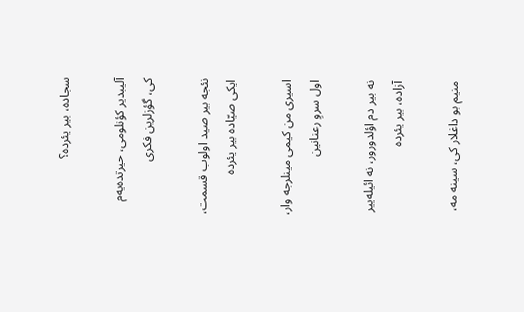سجاده، بیر یئرده؟

آلیبدیر کؤنلومی، حیرتده‌یه‌م کی، گؤزلرین فکری

نئجه بیر صید اولوب قسمت، ایکی صیّاده بیر یئرده

اسیری من کیمی مینلرجه وار، اول سروِ رعنانین

نه بیر دم اؤلدورور، نه ائیله‌ییر آزاده، بیر یئرده

منیم بو داغلار کی، سینه مه،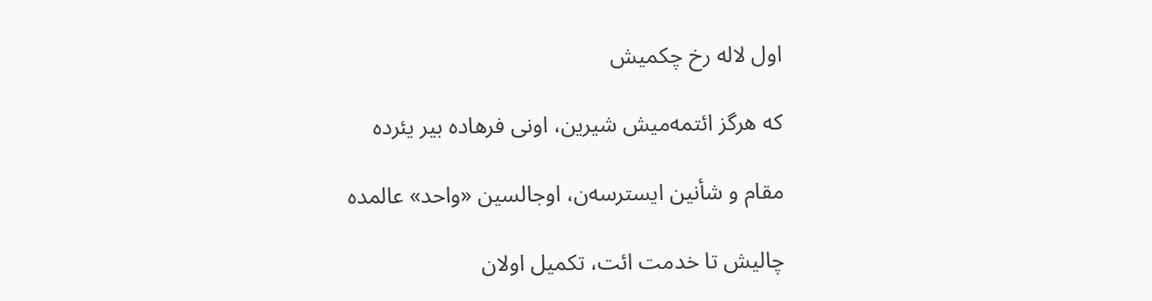اول لاله رخ چکمیش

که هرگز ائتمه‌میش شیرین، اونی فرهاده بیر یئرده

مقام و شأنین ایسترسه‌ن، اوجالسین «واحد» عالمده

چالیش تا خدمت ائت، تکمیل اولان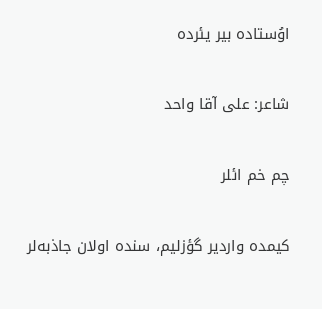اوُستاده بیر یئرده

شاعر: علی آقا واحد

چم خم ائلر

کیمده واردیر گؤزلیم، سنده اولان جاذبه‌لر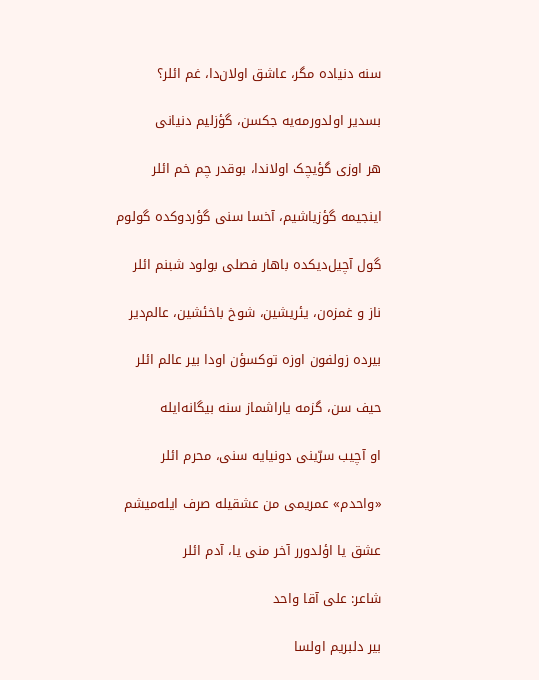سنه دنیاده مگر، عاشق اولان‌دا، غم ائلر؟

بسدیر اولدورمه‌یه جکسن، گؤزلیم دنیانی

هر اوزی گؤیچک اولاندا، بوقدر چم خم ائلر

اینجیمه گؤزیاشیم، آخسا سنی گؤردوکده گولوم

گول آچیل‌دیکده باهار فصلی بولود شبنم ائلر

ناز و غمزه‌ن، یئریشین، شوخ باخئشین، عالم‌دیر

بیرده زولفون اوزه توکسؤن اودا بیر عالم ائلر

حیف سن، گزمه یاراشماز سنه بیگانه‌ایله

او آچیب سرّینی دونیایه سنی، محرم ائلر

«واحدم» عمریمی من عشقیله صرف ایله‌میشم

عشق یا اؤلدورر آخر منی یا، آدم ائلر

شاعر: علی آقا واحد

بیر دلبریم اولسا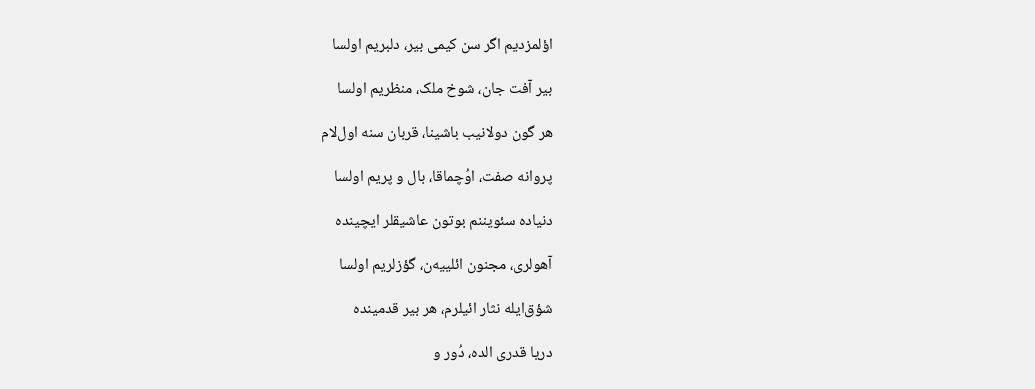اؤلمزدیم اگر سن کیمی بیر، دلبریم اولسا

بیر آفت جان، شوخ ملک، منظریم اولسا

هر گون دولانیب باشینا، قربان سنه اول‌لام

پروانه صفت، اوُچماقا، بال و پریم اولسا

دنیاده سئویننم بوتون عاشیقلر ایچینده

آهولری، مجنون ائلییه‌ن، گؤزلریم اولسا

شؤق‌ایله نثار ائیلرم، هر بیر قدمینده

دریا قدری الده، دُور و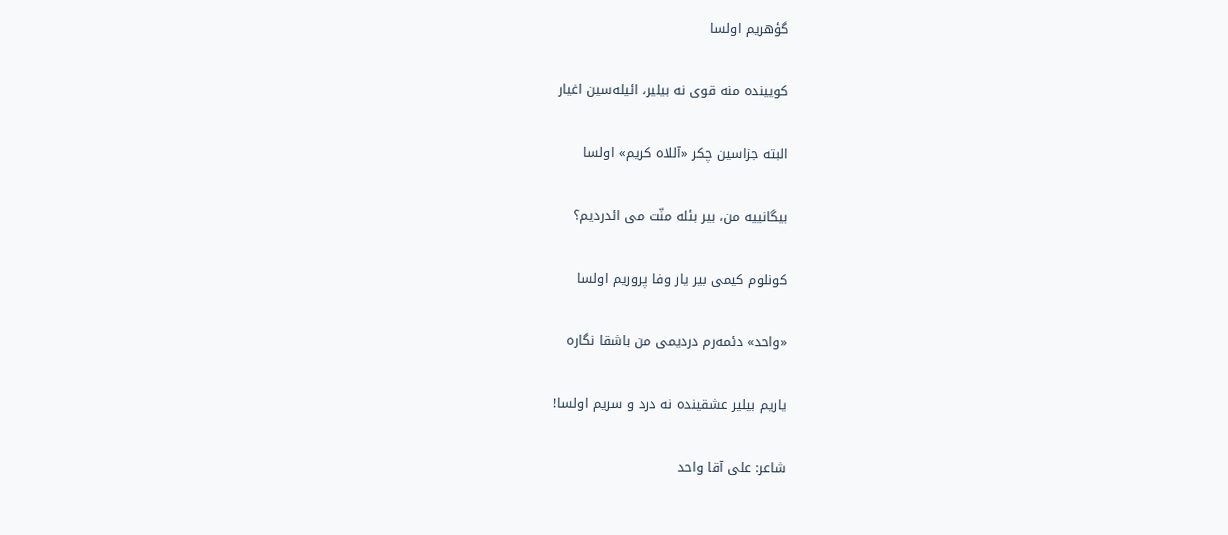گؤهریم اولسا

کویینده منه قوی نه بیلیر، ائیله‌سین اغیار

البته جزاسین چکر «آللاه کریم» اولسا

بیگانییه من، بیر بئله منّت می ائدردیم؟

کونلوم کیمی بیر یار وفا پروریم اولسا

«واحد» دئمه‌رم دردیمی من باشقا نگاره

یاریم بیلیر عشقینده نه درد و سریم اولسا!

شاعر: علی آقا واحد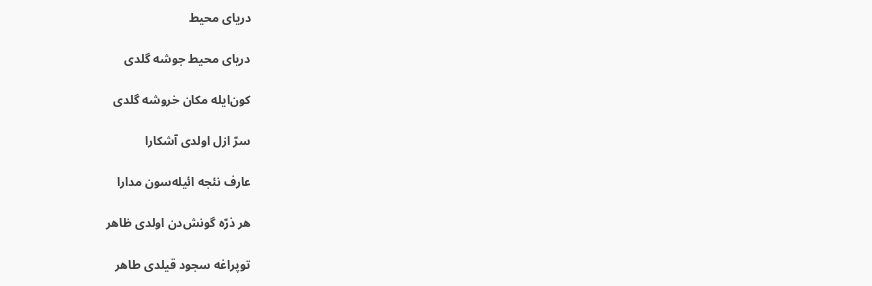دریای محیط

دریای محیط جوشه گلدی

کون‌ایله مکان خروشه گلدی

سرّ ازل اولدی آشکارا

عارف نئجه ائیله‌سون مدارا

هر ذرّه گونش‌دن اولدی ظاهر

توپراغه سجود قیلدی طاهر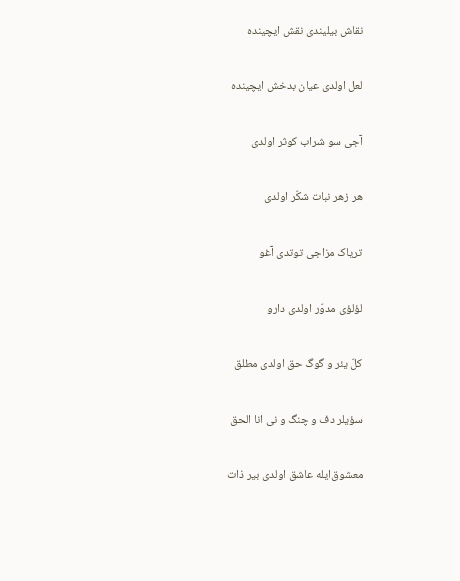نقاش بیلیندی نقش ایچینده

لعل اولدی عیان بدخش ایچینده

آجی سو شراب کوثر اولدی

هر زهر نبات شکّر اولدی

تریاک مزاجی توتدی آغو

لؤلؤی مدوّر اولدی دارو

کلّ یئر و گوگ حق اولدی مطلق

سؤیلر دف و چنگ و نی انا الحق

معشوق‌ایله عاشق اولدی بیر ذات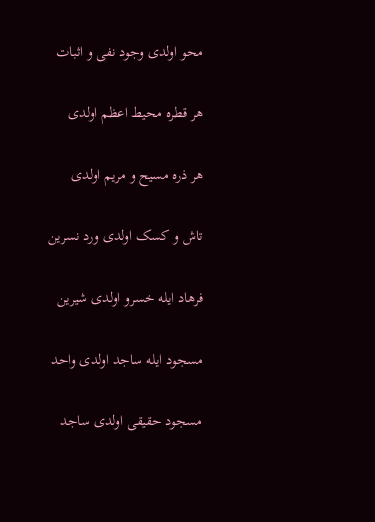محو اولدی وجود نفی و اثبات

هر قطره محیط اعظم اولدی

هر ذره مسیح و مریم اولدی

تاش و کسک اولدی ورد نسرین

فرهاد ایله خسرو اولدی شیرین

مسجود ایله ساجد اولدی واحد

مسجود حقیقی اولدی ساجد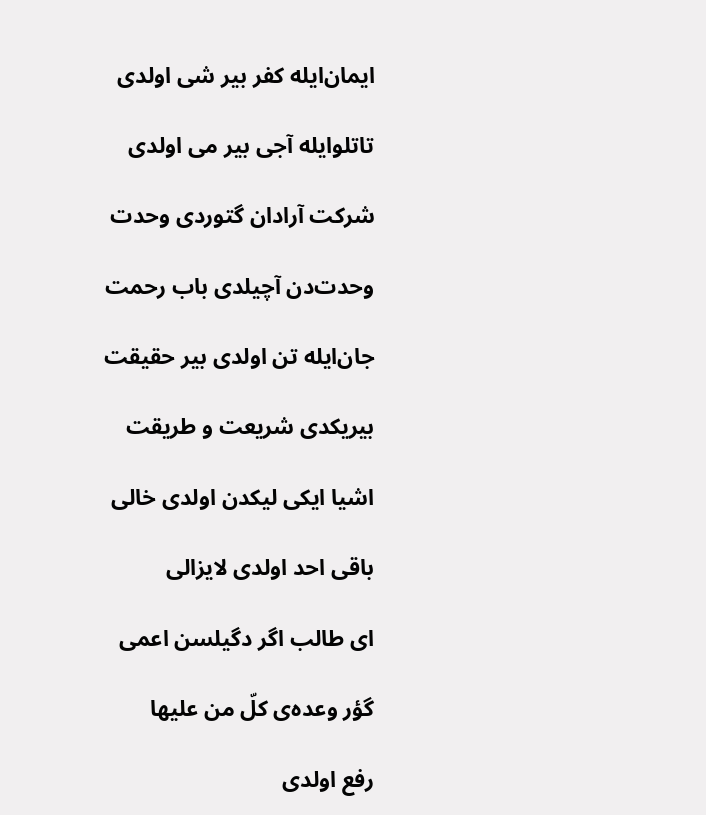ایمان‌ایله کفر بیر شی اولدی

تاتلوایله آجی بیر می اولدی

شرکت آرادان گتوردی وحدت

وحدت‌دن آچیلدی باب رحمت

جان‌ایله تن اولدی بیر حقیقت

بیریکدی شریعت و طریقت

اشیا ایکی لیکدن اولدی خالی

باقی احد اولدی لایزالی

ای طالب اگر دگیلسن اعمی

گؤر وعده‌ی کلّ من علیها

رفع اولدی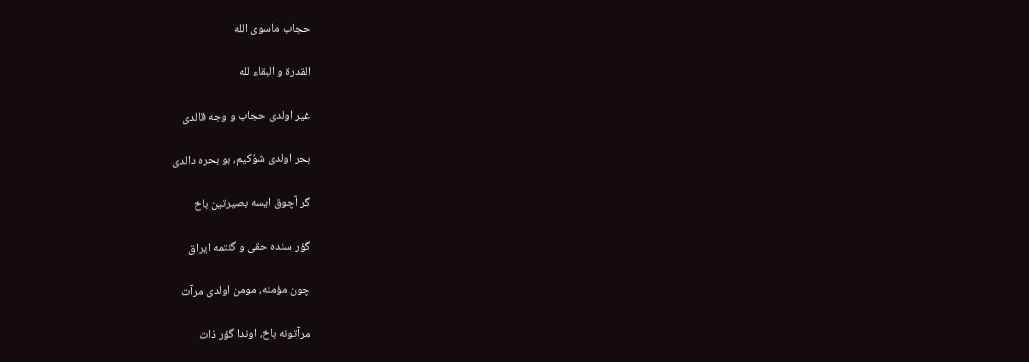حجاب ماسوی الله

القدرة و البقاء لله

غیر اولدی حجاب و وجه قالدی

بحر اولدی شوُکیم، بو بحره دالدی

گر آچوق ایسه بصیرتین باخ

گؤر سنده حقی و گئتمه ایراق

چون مؤمنه، مومن اولدی مرآت

مرآتونه باخ، اوندا گؤر ذات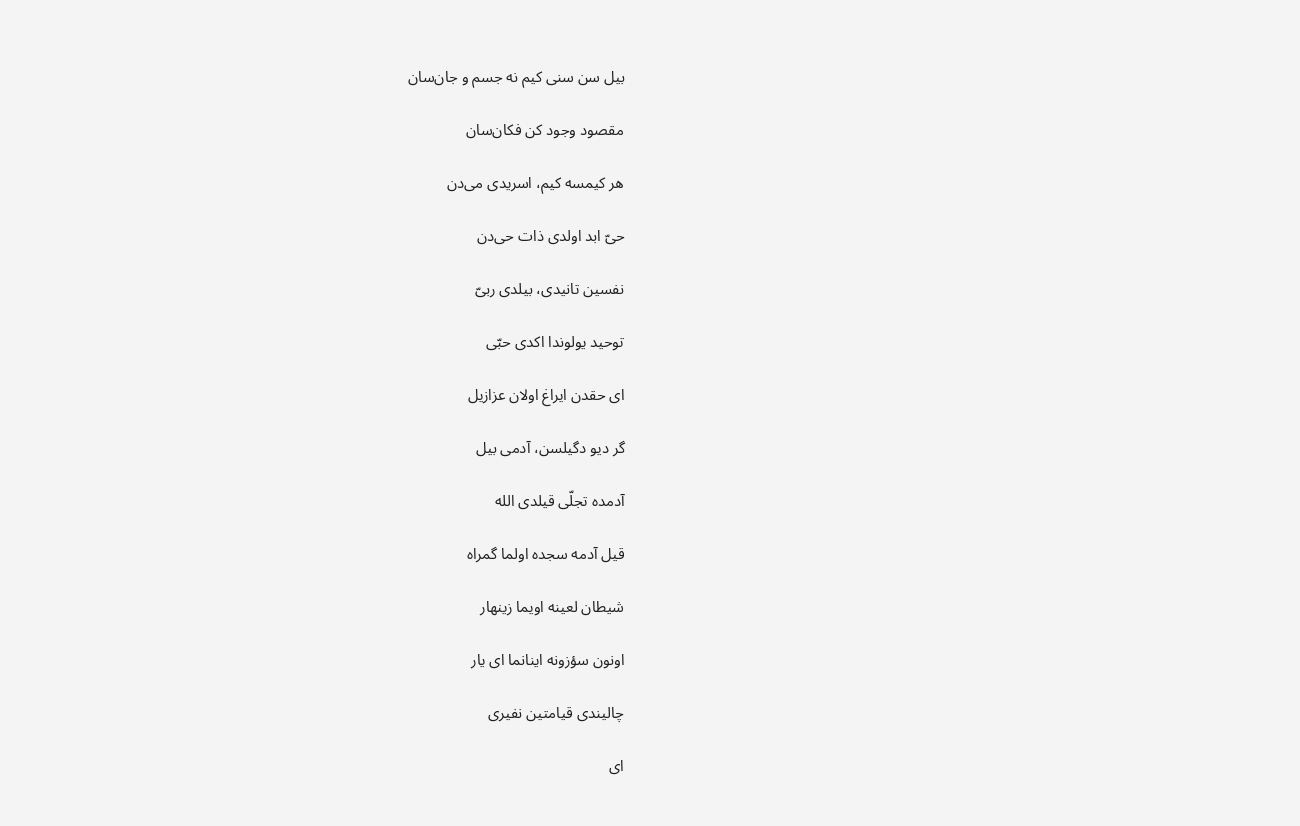بیل سن سنی کیم نه جسم و جان‌سان

مقصود وجود کن فکان‌سان

هر کیمسه کیم، اسریدی می‌دن

حیّ ابد اولدی ذات حی‌دن

نفسین تانیدی، بیلدی ربیّ

توحید یولوندا اکدی حبّی

ای حقدن ایراغ اولان عزازیل

گر دیو دگیلسن، آدمی بیل

آدمده تجلّی قیلدی الله

قیل آدمه سجده اولما گمراه

شیطان لعینه اویما زینهار

اونون سؤزونه اینانما ای یار

چالیندی قیامتین نفیری

ای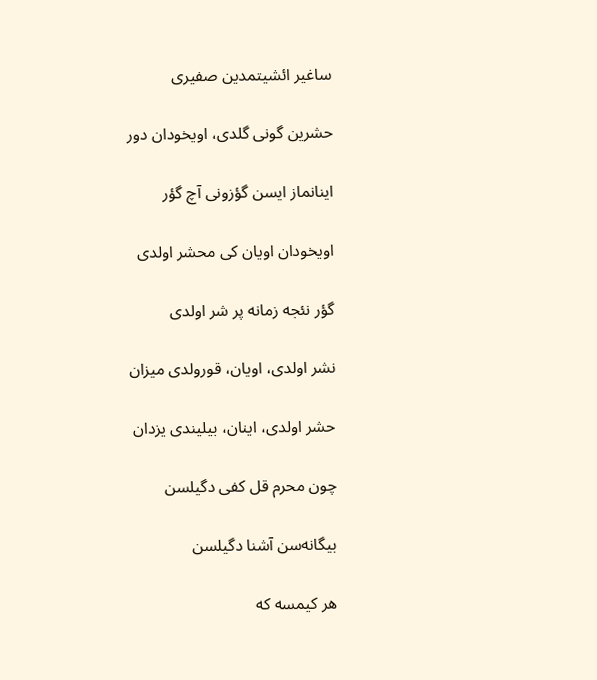ساغیر ائشیتمدین صفیری

حشرین گونی گلدی، اویخودان دور

اینانماز ایسن گؤزونی آچ گؤر

اویخودان اویان کی محشر اولدی

گؤر نئجه زمانه پر شر اولدی

نشر اولدی، اویان، قورولدی میزان

حشر اولدی، اینان، بیلیندی یزدان

چون محرم قل کفی دگیلسن

بیگانه‌سن آشنا دگیلسن

هر کیمسه که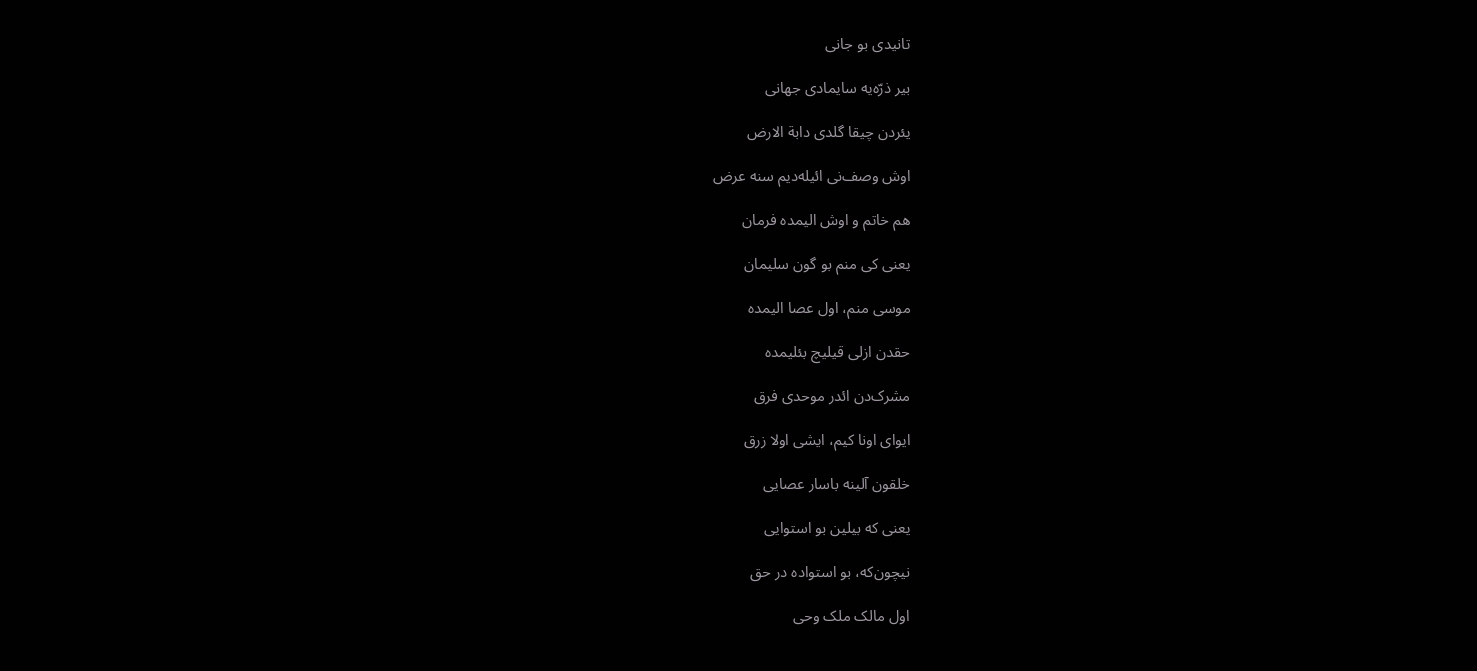تانیدی بو جانی

بیر ذرّه‌یه سایمادی جهانی

یئردن چیقا گلدی دابة الارض

اوش وصف‌نی ائیله‌دیم سنه عرض

هم خاتم و اوش الیمده فرمان

یعنی کی منم بو گون سلیمان

موسی منم، اول عصا الیمده

حقدن ازلی قیلیچ بئلیمده

مشرک‌دن ائدر موحدی فرق

ایوای اونا کیم، ایشی اولا زرق

خلقون آلینه باسار عصایی

یعنی که بیلین بو استوایی

نیچون‌که، بو استواده در حق

اول مالک ملک وحی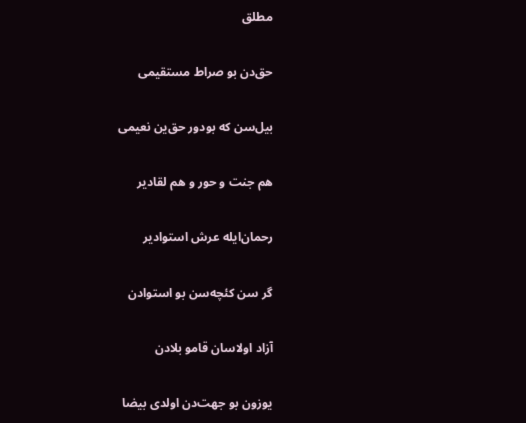مطلق

حق‌دن بو صراط مستقیمی

بیل‌سن که بودور حق‌ین نعیمی

هم جنت و حور و هم لقادیر

رحمان‌ایله عرش استوادیر

گر سن کئچه‌سن بو استوادن

آزاد اولاسان قامو بلادن

یوزون بو جهت‌دن اولدی بیضا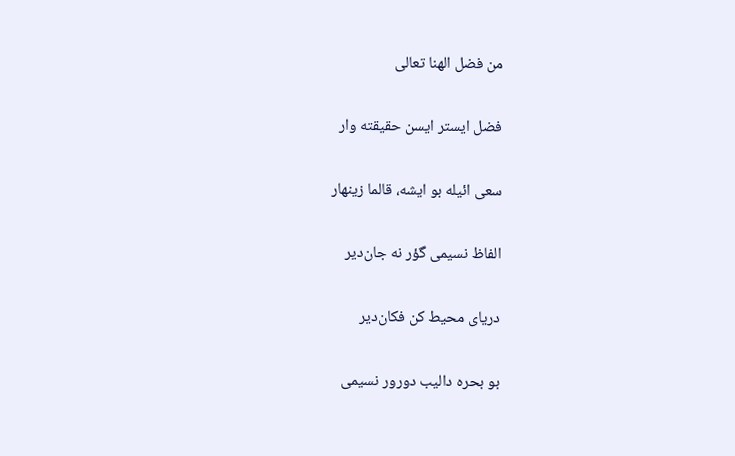من فضل الهنا تعالی

فضل ایستر ایسن حقیقته وار

سعی ائیله بو ایشه، قالما زینهار

الفاظ نسیمی گؤر نه جان‌دیر

دریای محیط کن فکان‌دیر

بو بحره دالیب دورور نسیمی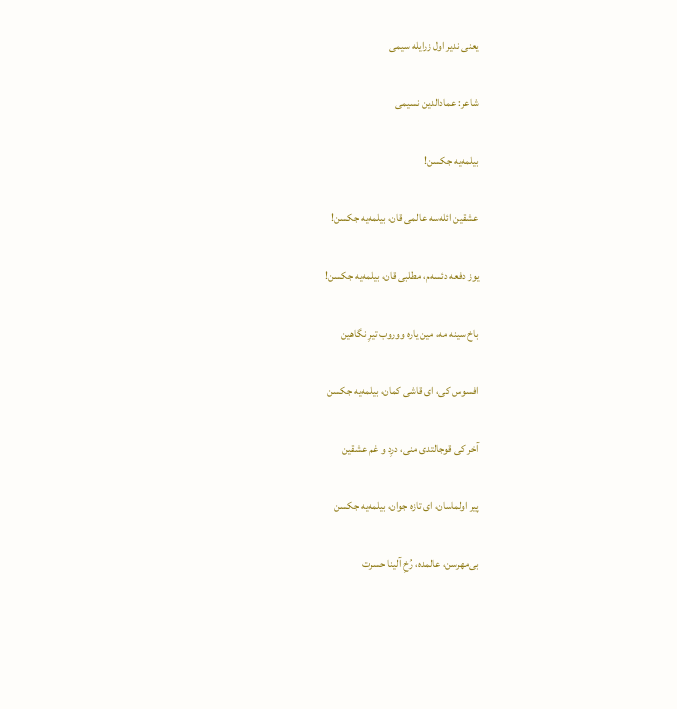یعنی ندیر اول زرایله سیمی

شاعر: عمادالدین نسیمی

بیلمه‌یه جکسن!

عشقین ائله‌سه عالمی قان، بیلمه‌یه جکسن!

یوز دفعه دئسه‌م، مطلبی قان، بیلمه‌یه جکسن!

باخ سینه مه، مین یاره ووروب تیرِ نگاهین

افسوس کی، ای قاشی کمان، بیلمه‌یه جکسن

آخر کی قوجالتدی منی، درِد و غم عشقین

پیر اولماسان، ای تازه جوان، بیلمه‌یه جکسن

بی‌مهرسن، عالمده، رُخِ آلینا حسرت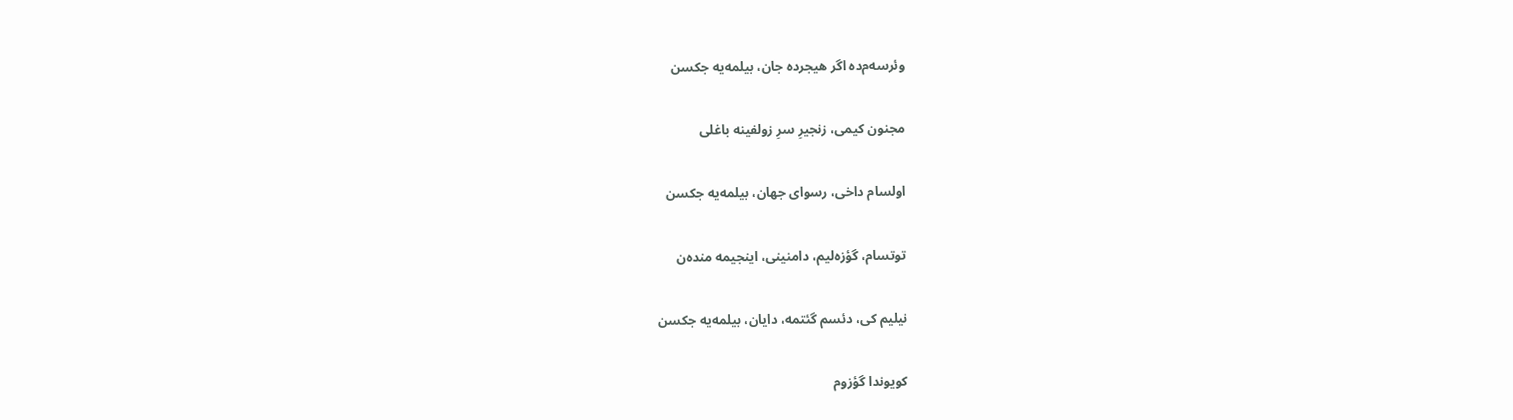وئرسه‌م‌ده اگر هیجرده جان، بیلمه‌یه جکسن

مجنون کیمی، زنجیرِ سرِ زولفینه باغلی

اولسام داخی، رسوای جهان، بیلمه‌یه جکسن

توتسام، گؤزه‌لیم، دامنینی، اینجیمه منده‌ن

نیلیم کی، دئسم گئتمه، دایان، بیلمه‌یه جکسن

کویوندا گؤزوم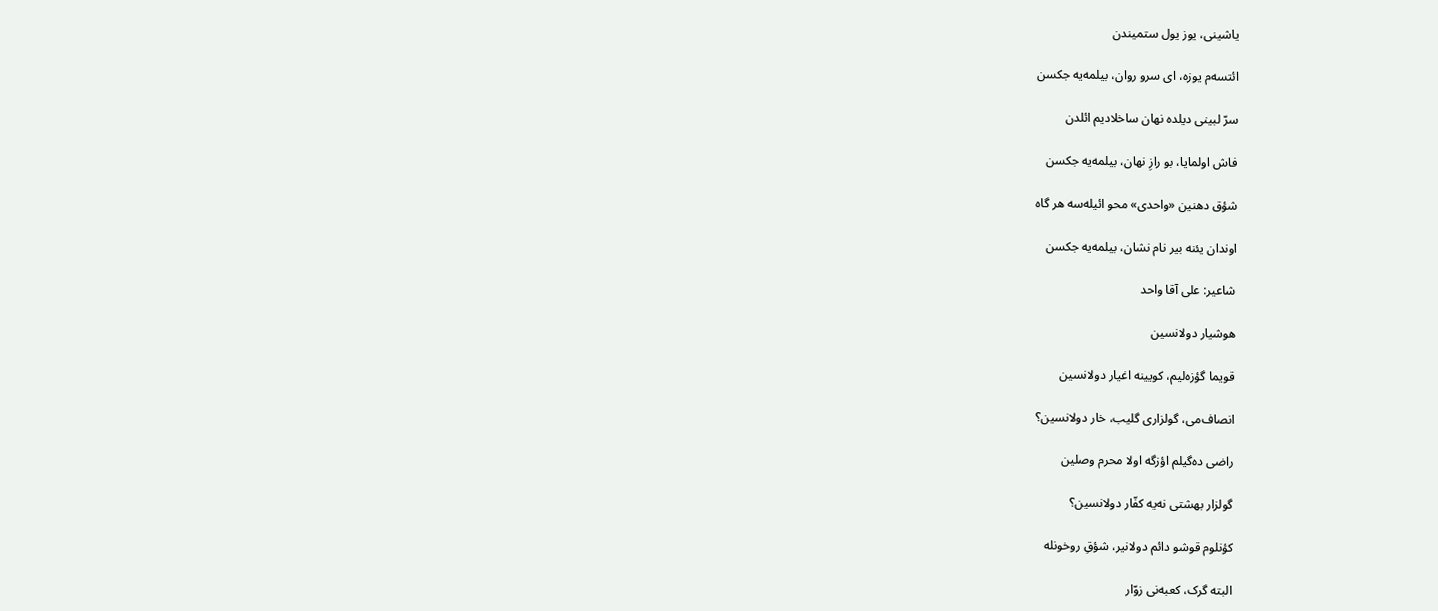یاشینی، یوز یول ستمیندن

ائتسه‌م یوزه، ای سرو روان، بیلمه‌یه جکسن

سرّ لبینی دیلده نهان ساخلادیم ائلدن

فاش اولمایا، بو رازِ نهان، بیلمه‌یه جکسن

شؤق دهنین «واحدی» محو ائیله‌سه هر گاه

اوندان یئنه بیر نام نشان، بیلمه‌یه جکسن

شاعیر: علی آقا واحد

هوشیار دولانسین

قویما گؤزه‌لیم، کویینه اغیار دولانسین

انصاف‌می، گولزاری گلیب، خار دولانسین؟

راضی ده‌گیلم اؤزگه اولا محرم وصلین

گولزار بهشتی نه‌یه کفّار دولانسین؟

کؤنلوم قوشو دائم دولانیر، شؤقِ روخونله

البته گرک، کعبه‌نی زوّار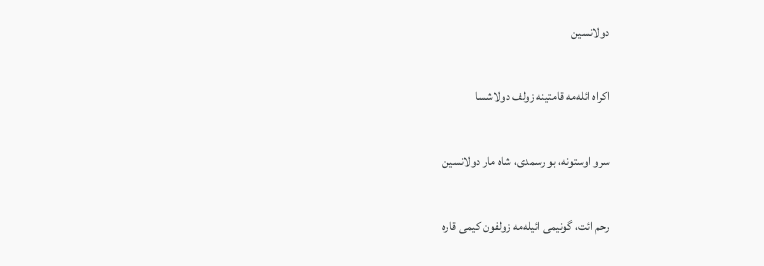دولانسین

اکراه ائله‌مه قامتینه زولف دولاشسا

سرو اوستونه، بو رسمدی، شاه مار دولانسین

رحم ائت، گونیمی ائیله‌مه زولفون کیمی قاره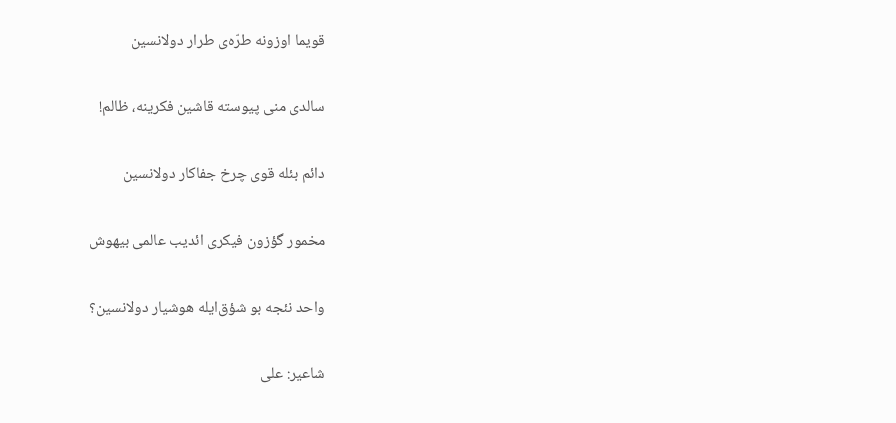قویما اوزونه طرّه‌ی طرار دولانسین

سالدی منی پیوسته قاشین فکرینه، ظالم!

دائم بئله قوی چرخ جفاکار دولانسین

مخمور گؤزون فیکری ائدیب عالمی بیهوش

واحد نئجه بو شؤق‌ایله هوشیار دولانسین؟

شاعیر: علی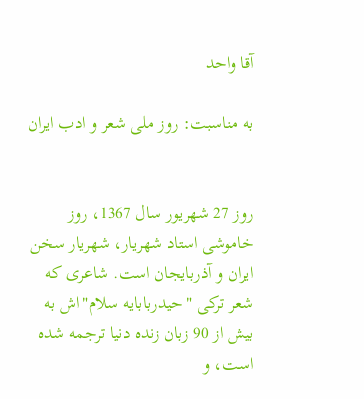آقا واحد

به مناسبت: روز ملی شعر و ادب ایران


روز 27 شهریور سال 1367، روز خاموشی استاد شهریار، شهریار سخن ایران و آذربایجان است. شاعری که شعر ترکی "حیدربابایه سلام"اش به بیش از 90 زبان زنده دنیا ترجمه شده است، و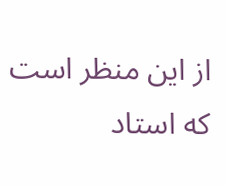از این منظر است که استاد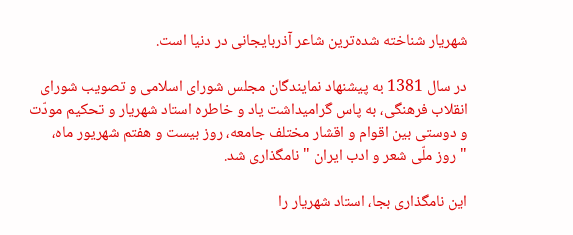شهریار شناخته شده‌ترین شاعر آذربایجانی در دنیا است.

در سال 1381 به پیشنهاد نمایندگان مجلس شورای اسلامی و تصویب شورای انقلاب فرهنگی، به پاس گرامیداشت یاد و خاطره استاد شهریار و تحکیم مودّت و دوستی بین اقوام و اقشار مختلف جامعه، روز بیست و هفتم شهریور ماه، "روز ملّی شعر و ادب ایران " نامگذاری شد.

این نامگذاری بجا، استاد شهریار را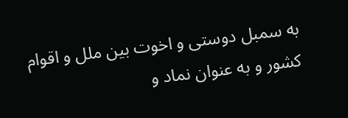به سمبل دوستی و اخوت بین ملل و اقوام کشور و به عنوان نماد و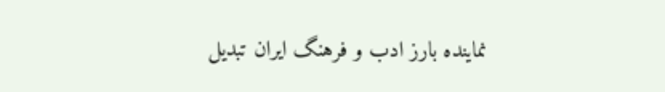نماینده بارز ادب و فرهنگ ایران تبدیل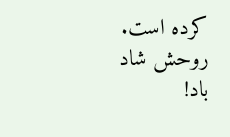کرده است. روحش شاد باد!